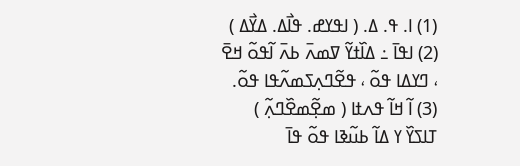(1) ߊ. ߟ. ߡ. ( ߊߟߌߝ. ߟߊ߯ߡ. ߡߌ߯ߡ )
(2) ߊߟߊ߫ ߸ ߡߊ߰ߙߌ߬ ߜߘߍ߫ ߕߍ߫ ߊ߬ߟߋ߬ ߞߐ߫ ، ߣߌߡߊ ߟߋ߬ ، ߟߐ߬ߣߍ߲ߖߘߍ߬ߟߊ ߟߋ߬.
(3) ߊ߬ ߞߊ߬ ߟߍߙߊ ( ߘߐ߲߬ߘߐ߰ߣߍ߲߬ ) ߠߊߖߌ߰ ߌ ߡߊ߬ ߕߎ߬ߢߊ ߟߋ߬ ߟߊ߫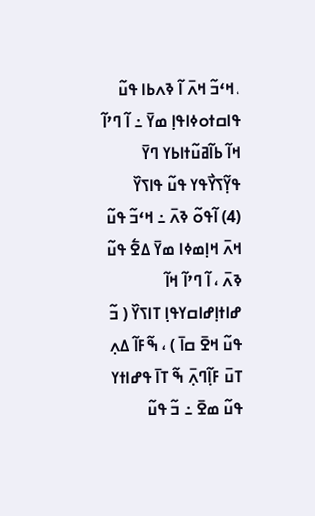، ߞߵߏ߬ ߞߍ߫ ߊ߬ ߢߍߕߊ ߟߎ߬ ߟߊߛߙߋߦߊߟߊ߲ ߘߌ߫ ߸ ߊ߬ ߣߴߊ߬ ߞߊ߬ ߕߊ߬ߥߎ߬ߙߊߕߌ ߣߌ߫ ߟߌ߲߬ߖߌ߯ߟߌ ߟߎ߬ ߟߊߖߌ߰
(4) ߊ߬ߟߋ߬ ߢߍ߫ ߸ ߞߵߏ߬ ߟߎ߬ ߞߍ߫ ߞߊ߲ߘߦߊ ߘߌ߫ ߡߐ߱ ߟߎ߬ ߢߍ߫ ، ߊ߬ ߣߴߊ߬ ߞߊ߬ ߝߊߙߊ߲ߝߊߛߌߟߊ߲ ߠߊߖߌ߰ ( ߏ߬ ߟߎ߬ ߞߐ߫ ߛߊ߫ ) ، ߒ߬ߓߊ߬ ߡߍ߲ ߠߎ߫ ߓߊ߲߬ߣߍ߲߫ ߒ߬ ߠߊ߫ ߟߝߊߙߌ ߟߎ߬ ߘߐ߫ ߸ ߏ߬ ߟߎ߬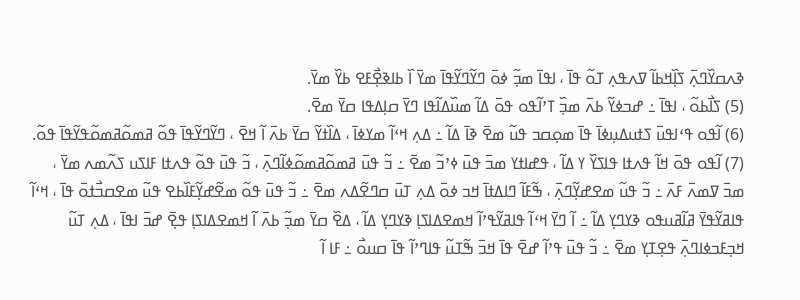ߢߍߛߌ߰ߣߍ߲߫ ߖߊ߲߰ߞߕߊ߬ ߜߍߟߍ߲ ߠߋ߬ ߟߊ߫ ، ߊߟߊ߫ ߘߏ߲߬ ߦߋ߫ ߣߌ߬ߣߌ߬ߟߊ߫ ߘߌ߫ ߊ߰ ߕߊߢߐ߲߯ߓߐ ߕߌ߰ ߘߌ߫.
(5) ߖߊ߯ߕߋ߬ ، ߊߟߊ߫ ߸ ߝߏߦߌ߬ ߕߍ߫ ߘߏ߲߰ ߠߴߊ߬ߟߋ ߟߋ߫ ߡߊ߬ ߘߎ߰ߡߊ߬ߟߊ ߣߌ߫ ߛߊ߲ߡߟߊ ߛߌ߫ ߘߐ߫.
(6) ߊ߬ߟߋ ߟߵߊߟߎ߫ ߖߙߎߡߎ߲ߦߊ߫ ߟߊ߫ ߘߋ߲ߛߏ ߟߎ߬ ߘߐ߫ ߢߊ߫ ߡߊ߬ ߸ ߡߍ߲ ߞߵߊ߬ ߘߌߦߊ߫ ، ߡߊ߰ߙߌ߬ ߛߌ߫ ߕߍ߫ ߊ߬ ߞߐ߫ ، ߣߌ߬ߣߌ߬ߟߊ߫ ߟߋ߬ ߥߘߋ߬ߥߘߋ߬ߟߌ߬ߟߊ߫ ߟߋ߬.
(7) ߊ߬ߟߋ ߟߋ߫ ߞߊ߬ ߟߍߙߊ ߟߊߖߌ߰ ߌ ߡߊ߬ ، ߟߝߊߙߌ ߘߏ߫ ߟߎ߫ ߦߴߏ߬ ߘߐ߫ ߸ ߏ߬ ߟߎ߫ ߥߘߋ߬ߥߘߋ߬ߦߊ߬ߣߍ߲߫ ، ߏ߬ ߟߎ߫ ߟߋ߬ ߟߍߙߊ ߓߊߖߎ ߖߍ߬ߘߍ ߘߌ߫ ، ߘߏ߫ ߜߘߍ߫ ߓߍ߫ ߸ ߏ߬ ߟߎ߬ ߘߐߝߌ߲߬ߣߍ߲߫ ، ߒ߬ߓߊ߬ ߣߊߡߙߊ߫ ߞߏ ߦߋ߫ ߡߍ߲ ߠߎ߫ ߛߣߐ߬ߡߍ ߘߐ߫ ߸ ߏ߬ ߟߎ߫ ߟߋ߬ ߘߐ߬ߝߌ߲߬ߓߊ߰ߕߐ ߟߎ߬ ߘߐߛߏ߯ߙߋ߫ ߟߊ߫ ، ߞߵߊ߬ ߟߊߥߌ߬ߟߌ߫ ߥߊ߬ߥߎߟߋ ߢߌߣߌ߲ ߡߊ߬ ߸ ߊ߬ ߣߌ߫ ߞߵߊ߬ ߟߊߥߌ߬ߟߴߊ߬ ߞߘߐߡߊߖߊ߲ ߢߌߣߌ߲ ߡߊ߬ ، ߡߐ߰ ߛߌ߫ ߘߏ߲߬ ߕߍ߫ ߊ߬ ߞߘߐߡߊߖߊ߲ ߟߐ߲߫ ߝߏ߫ ߊߟߊ߫ ، ߡߍ߲ ߠߎ߬ ߞߏ߲ߓߏߦߊߣߍ߲߫ ߟߐ߲ߠߌ߲ ߘߐ߫ ߸ ߏ߬ ߟߎ߫ ߟߴߊ߬ ߝߐ߫ ߟߊ߫ ߞߏ߫ ߒ߬ߠߎ߬ ߟߊߣߴߊ߬ ߟߊ߫ ߛߎߋ߯ ߸ ߓߊ ߊ߬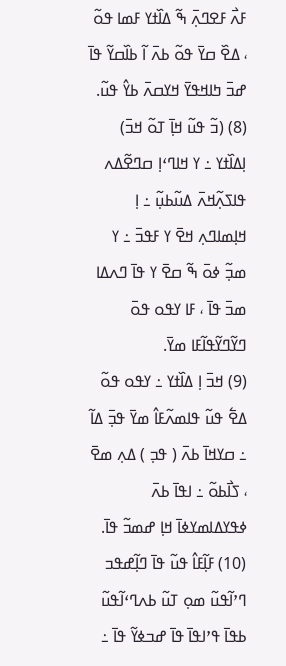ߓߍ߯ ߓߐߣߍ߲߫ ߒ߬ ߡߊ߰ߙߌ ߓߘߊ ߟߋ߬ ، ߡߐ߰ ߛߌ߫ ߟߋ߬ ߕߍ߫ ߊ߬ ߕߊ߰ߛߌ߬ ߟߊ߫ ߝߏ߫ ߤߊߞߟߌ߫ ߞߌߛߍ߫ ߕߌ߮ ߟߎ߬.
(8) (ߏ߬ ߟߎ߬ ߞߊ߲߫ ߠߋ߬ ߞߏ߫) ߊ߲ߡߊ߰ߙߌ ߸ ߌ ߞߊߣߵߊ߲ ߛߣߐ߬ߡߍ ߟߊߖߍ߲߬ߞߍ߫ ߡߎ߬ߕߎ߲߬ ߸ ߊ߲ ߞߊ߲ߘߊߣߍ߲ ߞߐ߫ ߌ ߓߟߏ߫ ߸ ߌ ߘߏ߲߬ ߦߋ߫ ߒ߬ ߛߐ߫ ߌ ߟߊ߫ ߣߍߡߊ ߘߏ߫ ߟߊ߫ ، ߓߊ ߌߟߋ ߟߋ߫ ߣߌ߬ߣߌ߬ߟߊ߬ߓߊ ߘߌ߫.
(9) ߞߏ߫ ߊ߲ ߡߊ߰ߙߌ ߸ ߌߟߋ ߟߋ߬ ߡߐ߱ ߟߎ߬ ߟߊߘߍ߬ߓߊ߮ ߘߌ߫ ߟߏ߲߫ ߡߊ߬ ߸ ߛߌߞߊ߫ ߕߍ߫ ( ߟߏ߲ ) ߡߍ߲ ߘߐ߫ ، ߖߊ߯ߕߋ߬ ߸ ߊߟߊ߫ ߕߍ߫ ߦߟߌߡߊߘߌߦߊ߫ ߞߊ߲ ߝߘߏ߬ ߟߊ߫.
(10) ߓߊ߲߬ߓߊ߮ ߟߎ߬ ߟߊ߫ ߣߊ߲߬ߝߟߏ ߣߴߊ߬ߟߎ߬ ߘߋ߲ ߠߎ߬ ߕߍߣߵߊ߬ߟߎ߬ ߕߟߊ߫ ߟߴߊߟߊ߫ ߟߊ߫ ߝߏߦߌ߬ ߟߊ߫ ߸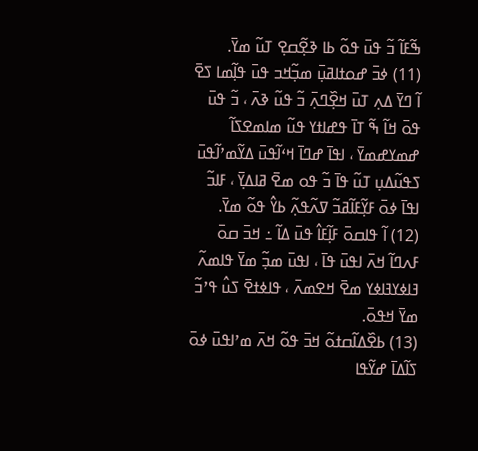ߒ߬ߓߊ߬ ߏ߬ ߟߎ߫ ߟߋ߬ ߕߊ ߢߐ߲߬ߛߐ߲ ߠߎ߬ ߘߌ߫.
(11) ߦߏ߫ ߝߋߙߊߥߎ߲߫ ߘߏ߲߬ߞߏ ߟߎ߫ ߟߊ߲߬ߘߊ ߖߐ߫ ߊ߬ ߣߌ߫ ߡߍ߲ ߠߎ߫ ߞߐ߲߰ߣߍ߲߫ ߏ߬ ߟߎ߬ ߢߍ߫ ، ߏ߬ ߟߎ߫ ߟߋ߫ ߞߊ߬ ߒ߬ ߠߊ߫ ߟߝߊߙߌ ߟߎ߬ ߘߊߘߐߖߊ߬ ߝߘߌߝߘߌ߫ ، ߊߟߊ߫ ߝߣߊ߫ ߞߵߊ߬ߟߎ߫ ߡߌ߬ߘߴߊ߬ߟߎ߫ ߖߟߎ߬ߡߎ߲ ߠߎ߬ ߟߊ߫ ߏ߬ ߟߋ ߘߐ߫ ߥߊߡߌ߲߫ ، ߓߊߏ߬ ߊߟߊ߫ ߦߋ߫ ߓߌ߲߬ߓߊ߬ߥߏ߬ ߜߍ߬ߟߍ߲߬ ߕߌ߮ ߟߋ߬ ߘߌ߫.
(12) ߊ߬ ߟߊߛߋ߫ ߓߊ߲߬ߓߊ߮ ߟߎ߫ ߡߊ߬ ߸ ߞߏ߫ ߛߋ߫ ߓߍߣߊ߬ ߞߍ߫ ߊߟߎ߫ ߟߊ߫ ، ߊߟߎ߫ ߘߏ߲߬ ߘߌ߫ ߟߊߘߍ߬ ߔߊߦߌߔߊߦߌ ߘߐ߫ ߞߐߘߍ߫ ، ߟߊߦߙߐ߫ ߖߎ߮ ߟߴߏ߬ ߘߌ߫ ߞߟߋ߫.
(13) ߕߐ߰ߡߊ߬ߛߙߋ߬ ߞߏ߫ ߟߋ߬ ߞߍ߫ ߘߴߊߟߎ߫ ߦߋ߫ ߖߊ߬ߡߊ߫ ߝߌ߬ߟߊ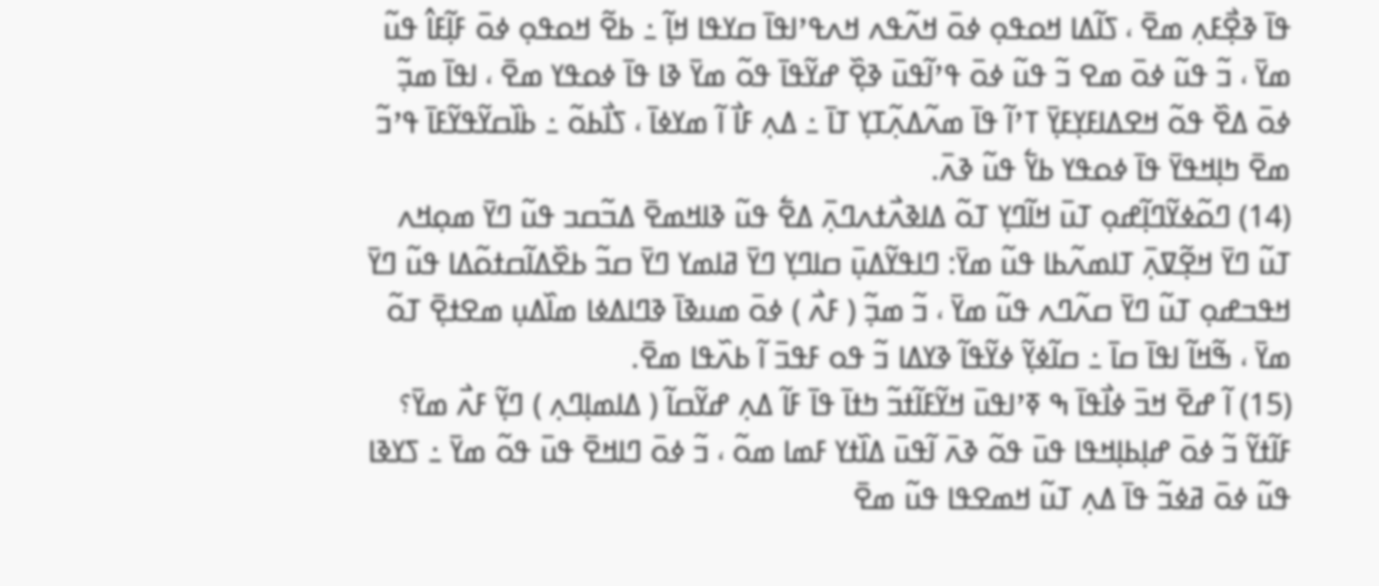ߟߊ߫ ߢߐ߲߯ߓߍ߲ ߘߐ߫ ، ߖߊ߬ߡߊ ߞߋߟߋ߲ ߦߋ߫ ߞߍ߬ߟߍ ߞߍߟߴߊߟߊ߫ ߛߌߟߊ ߞߊ߲߬ ߸ ߕߐ߬ ߞߋߟߋ߲ ߦߋ߫ ߓߊ߲߬ߓߊ߮ ߟߎ߬ ߘߌ߫ ، ߏ߬ ߟߎ߬ ߦߋ߫ ߘߐ ߏ߬ ߟߎ߬ ߦߋ߫ ߟߴߊ߬ߟߎ߫ ߢߐ߲߰ ߝߌ߬ߟߊ߫ ߟߋ߬ ߘߌ߫ ߢߊ ߟߊ߫ ߦߋߟߌ ߘߐ߫ ، ߊߟߊ߫ ߘߏ߲߬ ߦߋ߫ ߡߐ߰ ߟߋ߬ ߞߐߡߊߓߌ߲ߓߌ߲߫ ߠߴߊ߬ ߟߊ߫ ߘߍ߬ߡߍ߲߬ߠߌ߲ ߠߊ߫ ߸ ߡߍ߲ ߓߊ߯ ߊ߬ ߘߌߦߊ߫ ، ߖߊ߯ߕߋ߬ ߸ ߕߊ߰ߛߌ߬ߟߌ߬ߓߊ߫ ߟߴߏ߬ ߘߐ߫ ߤߊ߲ߞߟߌ߫ ߟߊ߫ ߦߋߟߌ ߕߌ߱ ߟߎ߬ ߢߍ߫.
(14) ߣߋ߬ߦߌ߬ߣߊ߲߬ߝߋ߲ ߠߎ߫ ߞߊ߬ߣߌ߲ ߠߋ߬ ߡߊߢߍ߯ߙߍߣߍ߲߫ ߡߐ߱ ߟߎ߬ ߢߊߞߘߐ߫ ߡߏ߬ߛߏ ߟߎ߬ ߣߌ߫ ߘߋ߲ߞߍ ߠߎ߬ ߣߌ߫ ߞߐ߲߬ߜߍ߲߫ ߠߊߘߍ߬ߕߊ ߟߎ߬ ߘߌ߫: ߣߊߟߌ߬ߡߎ߲߫ ߛߊߣߌ߲ ߣߌ߫ ߥߊߘߌ ߣߌ߫ ߛߏ߬ ߕߐ߰ߡߊ߬ߛߙߋ߬ߡߊ ߟߎ߬ ߣߌ߫ ߞߟߏߝߋ߲ ߠߎ߬ ߣߌ߫ ߛߍ߬ߣߍ ߟߎ߬ ߘߌ߫ ، ߏ߬ ߘߏ߲߬ ( ߓߍ߯ ) ߦߋ߫ ߘߎߢߊ߫ ߢߣߊߡߦߊ ߘߊ߰ߡߎ߲ ߘߐߙߐ߲߫ ߠߋ߬ ߘߌ߫ ، ߒ߬ߞߊ߬ ߊߟߊ߫ ߛߊ߫ ߸ ߛߊ߬ߦߌ߲߬ ߦߌ߬ߟߊ߬ ߢߌߡߊ ߏ߬ ߟߋ ߓߟߏ߫ ߊ߬ ߕߍ߰ߟߊ ߘߐ߫.
(15) ߊ߬ ߝߐ߫ ߞߏ߫ ߦߊ߯ߟߊ߫ ߒ ߧߴߊߟߎ߫ ߞߌ߬ߓߊ߬ߙߏ߬ ߤߙߊ߫ ߟߊ߫ ߓߊ߬ ߡߍ߲ ߝߌ߬ߛߊ߬ ( ߡߊߘߊ߲ߣߍ߲ ) ߣߌ߲߬ ߓߍ߯ ߘߌ߫؟ ߓߊ߬ߙߌ߬ ߏ߬ ߦߋ߫ ߝߊ߲ߕߊ߲ߞߟߊ ߟߎ߫ ߟߋ߬ ߢߍ߫ ߊ߬ߟߎ߫ ߡߊ߰ߙߌ ߓߘߊ ߘߋ߬ ، ߏ߬ ߦߋ߫ ߣߊߞߐ߫ ߟߎ߫ ߟߋ߬ ߘߌ߫ ߸ ߖߌߢߊ ߟߎ߬ ߦߋ߫ ߥߦߏ߬ ߟߊ߫ ߡߍ߲ ߠߎ߬ ߞߘߐߟߊ ߟߎ߬ ߘߐ߫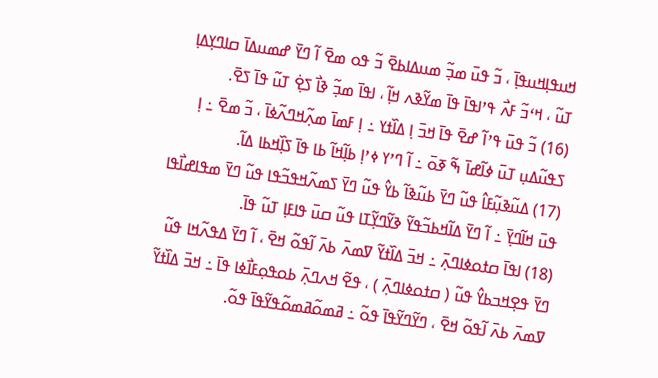ߞߎߟߊ߲ߞߎߟߊ߲߫ ، ߏ߬ ߟߎ߫ ߘߏ߲߬ ߘߎߡߊߕߐ߫ ߏ߬ ߟߋ ߘߐ߫ ߊ߬ ߣߌ߫ ߝߘߎߡߊ߫ ߛߊߣߌ߲ߡߊ߲ ߠߎ߬ ، ߞߵߏ߬ ߓߍ߯ ߟߴߊߟߊ߫ ߟߊ߫ ߘߌ߬ߢߍ ߞߊ߲߬ ، ߊߟߊ߫ ߘߏ߲߬ ߢߊ߯ ߖߐ߲߭ ߠߎ߬ ߟߊ߫ ߖߐ߫.
(16) ߏ߬ ߟߎ߫ ߟߴߊ߬ ߝߐ߫ ߟߊ߫ ߞߏ߫ ߊ߲ ߡߊ߰ߙߌ ߸ ߊ߲ ߓߘߊ߫ ߘߍ߲߬ߞߣߍ߬ߦߊ߫ ، ߏ߬ ߘߐ߫ ߸ ߊ߲ ߖߟߎ߬ߡߎ߲ ߠߎ߫ ߦߊ߬ߝߊ߫ ߒ߬ ߧߋ߫ ߸ ߊ߬ ߣߴߌ ߦߴߊ߲ ߕߊ߲߬ߞߊ߬ ߕߊ ߟߊ߫ ߖߊ߲߰ߞߕߊ ߡߊ߬.
(17) ߡߎ߬ߢߎ߲߬ߓߊ߮ ߟߎ߬ ߣߌ߫ ߕߎ߬ߢߊ߬ ߕߌ߮ ߟߎ߬ ߣߌ߫ ߖߘߍ߬ߞߟߏ߬ߟߊ ߟߎ߬ ߣߌ߫ ߘߟߊߝߊ߯ߟߊ ߟߎ߫ ߞߊ߬ߣߌ߲߫ ߸ ߊ߬ ߣߌ߫ ߡߊ߬ߞߕߏ߬ߟߌ߬ ߢߌ߬ߣߌ߲߬ߠߊ ߟߎ߬ ߛߎ߫ ߟߊߓߊ߲ ߠߎ߬ ߟߊ߫.
(18) ߊߟߊ߫ ߛߙߋߦߊߣߍ߲߫ ߸ ߞߏ߫ ߡߊ߰ߙߌ߬ ߜߘߍ߫ ߕߍ߫ ߊ߬ߟߋ߬ ߞߐ߫ ، ߊ߬ ߣߌ߫ ߡߟߍ߬ߞߊ ߟߎ߬ ߣߌ߫ ߟߐ߲ߞߏߕߌ߮ ߟߎ߬ ( ߛߙߋߦߊߣߍ߲߫ ) ، ߟߐ߬ ߞߍߣߍ߲߫ ߕߋߟߋ߲ߓߊ߯ߦߊ ߟߊ߫ ߸ ߞߏ߫ ߡߊ߰ߙߌ߬ ߜߘߍ߫ ߕߍ߫ ߊ߬ߟߋ߬ ߞߐ߫ ، ߣߌ߬ߣߌ߬ߟߊ߫ ߟߋ߬ ߸ ߥߘߋ߬ߥߘߋ߬ߟߌ߬ߟߊ߫ ߟߋ߬.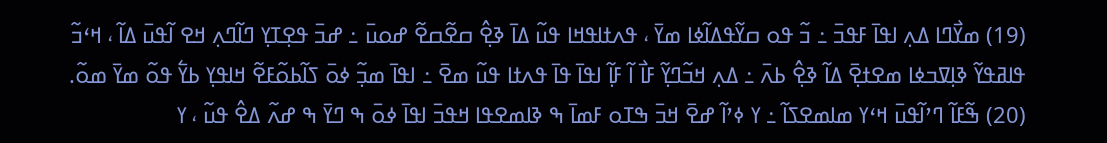(19) ߘߌ߯ߣߊ ߡߍ߲ ߊߟߊ߫ ߓߟߏ߫ ߸ ߏ߬ ߟߋ ߛߌ߬ߟߡߊ߬ߦߊ ߘߌ߫ ، ߟߍߙߊߟߞߊ ߟߎ߬ ߡߊ߫ ߢߐ߲߮ ߛߐ߬ߛߐ߬ ߝߋߎ߫ ߸ ߝߏ߫ ߟߐ߲ߠߌ߲ ߣߊ߬ߣߍ߲ ߞߐ ߊ߬ߟߎ߫ ߡߊ߬ ، ߞߵߏ߬ ߟߊߥߟߌ߬ ߢߊ߲ߜߏߦߊ ߘߐߙߐ߲߫ ߡߊ߬ ߢߐ߲߮ ߕߍ߫ ߸ ߡߍ߲ ߞߏ߬ߣߌ߲߬ ߓߊ߯ ߊ߬ ߓߊ߲߬ ߊߟߊ߫ ߟߊ߫ ߟߍߙߊ ߟߎ߬ ߘߐ߫ ߸ ߊߟߊ߫ ߘߏ߲߬ ߦߋ߫ ߖߊ߬ߕߋ߬ߓߐ߬ ߞߊߟߌ߲ ߕߌ߱ ߟߋ߬ ߘߌ߫ ߘߋ߬.
(20) ߒ߬ߓߊ߬ ߣߴߊ߬ߟߎ߫ ߞߵߌ ߘߊߘߐߖߊ߬ ߸ ߌ ߦߴߊ߬ ߝߐ߫ ߞߏ߫ ߒߠߋ ߓߘߊ߫ ߒ ߢߊߘߐߟߊ ߞߟߏ߫ ߊߟߊ߫ ߦߋ߫ ߒ ߣߌ߫ ߒ ߝߍ߬ ߡߐ߮ ߟߎ߬ ، ߌ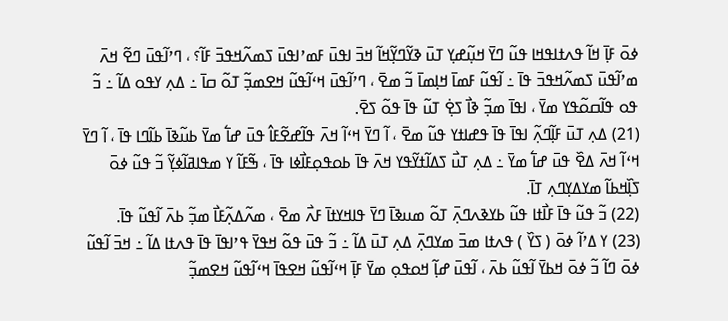ߦߋ߫ ߓߊ߲߫ ߞߊ߬ ߟߍߙߊߟߞߊ ߟߎ߬ ߣߌ߫ ߞߎ߲߬ߝߌ߲ ߠߎ߫ ߢߌ߬ߣߌ߲߬ߞߊ߬ ߞߏ߫ ߊߟߎ߫ ߓߘߴߊߟߎ߫ ߖߘߍ߬ߞߟߏ߫ ߓߊ߬؟ ، ߣߴߊ߬ߟߎ߫ ߣߐ߬ ߞߍ߫ ߘߴߊ߬ߟߎ߫ ߖߘߍ߬ߞߟߏ߫ ߟߊ߫ ߸ ߊ߬ߟߎ߬ ߓߘߊ߫ ߞߊ߲ߘߊ߫ ߏ߬ ߘߐ߫ ، ߣߴߊ߬ߟߎ߫ ߞߵߊ߬ߟߎ߬ ߞߐߘߏ߲߬ ߠߋ߬ ߛߊ߫ ߸ ߡߍ߲ ߌߟߋ ߡߊ߬ ߸ ߏ߬ ߟߋ ߟߊ߬ߛߋ߬ߟߌ ߘߌ߫ ، ߊߟߊ߫ ߘߏ߲߬ ߢߊ߯ ߖߐ߲߭ ߠߎ߬ ߟߊ߫ ߟߋ߬ ߖߐ߫.
(21) ߡߍ߲ ߠߎ߫ ߓߊ߲߬ߣߍ߲߬ ߊߟߊ߫ ߟߊ߫ ߟߝߊߙߌ ߟߎ߬ ߘߐ߫ ، ߊ߬ ߣߌ߫ ߞߵߊ߬ ߞߍ߫ ߟߊ߬ߝߐ߬ߓߊ߮ ߟߎ߫ ߝߊ߱ ߘߌ߫ ߕߎ߬ߢߊ߫ ߕߊ߬ߣߊ ߟߊ߫ ، ߊ߬ ߣߌ߫ ߞߵߊ߬ ߞߍ߫ ߡߐ߰ ߟߎ߫ ߝߊ߱ ߘߌ߫ ߸ ߡߍ߲ ߠߎ߯ ߖߡߊ߬ߙߌ߬ߟߌ ߞߍ߫ ߟߊ߫ ߕߋߟߋ߲ߓߊ߯ߦߊ ߟߊ߫ ، ߒ߬ߓߊ߬ ߌ ߘߟߊߥߊ߬ߦߌ߲߬ ߏ߬ ߟߎ߬ ߦߋ߫ ߖߊ߲߰ߞߕߊ߬ ߘߌߡߌ߲ߣߍ߲ ߠߊ߫.
(22) ߏ߬ ߟߎ߬ ߟߊ߫ ߓߊ߯ߙߊ ߟߎ߬ ߕߌߢߍߣߍ߲߫ ߠߋ߬ ߘߎߢߊ߫ ߣߌ߫ ߟߊߞߌߙߊ߫ ߓߍ߯ ߘߐ߫ ، ߘߍ߬ߡߍ߲߬ߓߊ߯ ߘߏ߲߬ ߕߍ߫ ߊ߬ߟߎ߬ ߟߊ߫.
(23) ߌ ߡߴߊ߬ ߦߋ߫ ( ߖߌ߰ ) ߟߍߙߊ ߘߏ߫ ߘߌߣߍ߲߫ ߡߍ߲ ߠߎ߫ ߡߊ߬ ߸ ߏ߬ ߟߎ߫ ߟߋ߬ ߞߟߌ߫ ߟߴߊߟߊ߫ ߟߊ߫ ߟߍߙߊ ߡߊ߬ ߸ ߞߏ߫ ߊ߬ߟߎ߬ ߦߋ߫ ߣߊ߬ ߏ߬ ߦߋ߫ ߞߕߌ߫ ߊ߬ߟߎ߬ ߕߍ߫ ، ߊ߬ߟߎ߫ ߝߊ߲߬ ߞߋߟߋ߲ ߘߌ߫ ߓߊ߲߫ ߞߵߊ߬ߟߎ߬ ߞߐߟߊ߫ ߞߵߊ߬ߟߎ߬ ߞߐߘߏ߲߬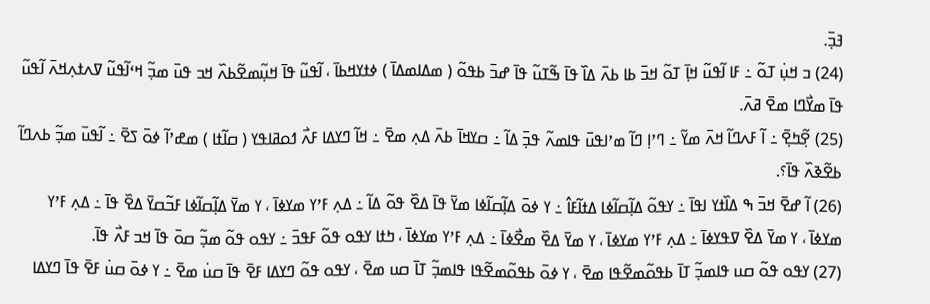ߔߏ߲߫.
(24) ߏ ߞߎ߲߭ ߠߋ߬ ߸ ߓߊ ߊ߬ߟߎ߬ ߞߊ߲߫ ߠߋ߬ ߞߏ߫ ߕߊ ߕߍ߫ ߡߊ߰ ߟߊ߫ ߒ߬ߠߎ߬ ߟߊ߫ ߝߏ߫ ߕߟߋ߬ ( ߘߡߊߘߡߊ߫ ) ߦߙߌߞߕߊ߫ ، ߊ߬ߟߎ߬ ߟߊ߫ ߞߎ߲߬ߘߐ߬ߕߍ߰ ߞߏ ߟߎ߫ ߘߏ߲߬ ߞߵߊ߬ߟߎ߬ ߜߍߙߍ߲ߞߍ߫ ߊ߬ߟߎ߬ ߟߊ߫ ߘߌ߯ߣߊ ߘߐ߫ ߥߍ߫.
(25) ߐ߲߬ߤߐ߲߫ ߸ ߊ߬ ߓߍߣߊ߬ ߞߍ߫ ߘߌ߬ ߸ ߣߴߊ߲ ߣߊ߬ ߘߴߊߟߎ߫ ߟߊߘߍ߬ ߟߏ߲߫ ߡߊ߬ ߸ ߛߌߞߊ߫ ߕߍ߫ ߡߍ߲ ߘߐ߫ ߸ ߞߊ߬ ߣߌߡߊ ߓߍ߯ ߗߋߥߊߟߌ ( ߛߊ߬ߙߊ ) ߘߝߴߊ߬ ߦߋ߫ ߖߐ߫ ߸ ߊ߬ߟߎ߫ ߘߏ߲߬ ߕߍߣߊ߬ ߕߐ߬ߢߍ߰ ߟߊ߫؟.
(26) ߊ߬ ߝߐ߫ ߞߏ߫ ߒ ߡߊ߰ߙߌ ߊߟߊ߫ ߸ ߌߟߋ߬ ߡߊ߲߬ߛߊ߬ߦߊ ߡߙߊ߬ߓߊ߮ ߸ ߌ ߦߋ߫ ߡߊ߲߬ߛߊ߬ߦߊ ߘߌ߫ ߟߊ߫ ߡߐ߰ ߟߋ߬ ߡߊ߬ ߸ ߡߍ߲ ߓߴߌ ߘߌߦߊ߫ ، ߌ ߘߌ߫ ߡߊ߲߬ߛߊ߬ߦߊ ߓߏ߬ߛߌ߫ ߡߐ߰ ߟߊ߫ ߸ ߡߍ߲ ߓߴߌ ߘߌߦߊ߫ ، ߌ ߘߌ߫ ߡߐ߰ ߜߟߌߦߊ߫ ߸ ߡߍ߲ ߓߴߌ ߘߌߦߊ߫ ، ߌ ߘߌ߫ ߡߐ߰ ߘߐ߯ߦߊ߫ ߸ ߡߍ߲ ߓߴߌ ߘߌߦߊ߫ ، ߤߙߊ ߌߟߋ ߟߋ߬ ߓߟߏ߫ ߸ ߌߟߋ ߟߋ߬ ߘߏ߲߬ ߛߋ߫ ߟߊ߫ ߞߏ ߓߍ߯ ߟߊ߫.
(27) ߌߟߋ ߟߋ߬ ߛߎ ߟߊߘߏ߲߬ ߠߊ߫ ߕߟߋ߬ߘߐ߬ߟߊ ߘߐ߫ ، ߌ ߦߋ߫ ߕߟߋ߬ߘߐ߬ߟߊ ߟߊߘߏ߲߬ ߠߊ߫ ߛߎ ߘߐ߫ ، ߌߟߋ ߟߋ߬ ߣߌߡߊ ߓߐ߫ ߟߊ߫ ߛߎ߭ ߘߐ߫ ߸ ߌ ߦߋ߫ ߛߎ߭ ߓߐ߫ ߟߊ߫ ߣߌߡߊ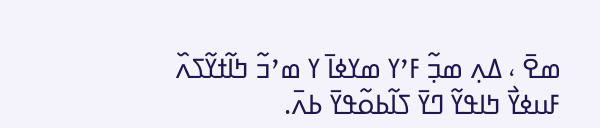ߘߐ߫ ، ߡߍ߲ ߘߏ߲߬ ߓߴߌ ߘߌߦߊ߫ ߌ ߘߴߏ߬ ߤߊ߬ߙߌ߬ߖߍ߰ ߓߎߦߌ߯ ߤߊߟߌ߬ ߣߌ߫ ߖߊ߬ߕߋ߬ߟߌ߫ ߕߍ߫.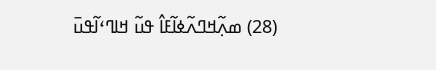(28) ߘߍ߲߬ߞߣߍ߬ߦߊ߬ߓߊ߮ ߟߎ߬ ߞߊߣߵߊ߬ߟߎ߫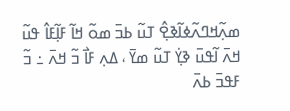ߘߍ߲߬ߞߣߍ߬ߦߊ߬ߢߐ߲߮ ߠߎ߬ ߕߏ߫ ߘߋ߬ ߞߊ߬ ߓߊ߲߬ߓߊ߮ ߟߎ߬ ߞߍ߫ ߊ߬ߟߎ߫ ߢߌ߲߭ ߠߎ߬ ߘߌ߫ ، ߡߍ߲ ߓߊ߯ ߏ߬ ߞߍ߫ ߸ ߏ߬ ߓߟߏ߫ ߕߍ߫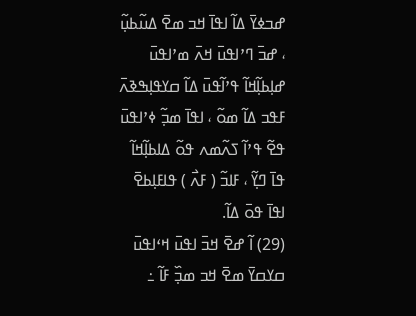ߝߏߦߌ߫ ߡߊ߬ ߊߟߊ߫ ߞߏ ߘߐ߫ ߡߎ߬ߕߎ߲߬ ، ߝߏ߫ ߣߴߊߟߎ߫ ߞߍ߫ ߘߴߊߟߎ߫ ߝߊ߲ߕߊ߲߬ߞߊ߬ ߟߴߊ߬ߟߎ߫ ߡߊ߬ ߛߌߟߊ߲ߒߢߍ߫ ߓߟߏ ߡߊ߬ ߘߋ߬ ، ߊߟߊ߫ ߘߏ߲߬ ߦߴߊߟߎ߫ ߟߐ߬ ߟߴߊ߬ ߖߍ߬ߘߍ ߟߋ߬ ߡߊߕߊ߲߬ߞߊ߬ ߟߊ߫ ߣߌ߲߬ ، ߓߊߏ߬ ( ߓߍ߯ ) ߟߊߓߊ߲ߕߐ߫ ߊߟߊ߫ ߟߋ߫ ߡߊ߬.
(29) ߊ߬ ߝߐ߫ ߞߏ߫ ߊߟߎ߫ ߞߵߊߟߎ߫ ߛߌߛߌ߫ ߘߐ߫ ߞߏ ߘߏ߲߰ ߓߊ߬ ߸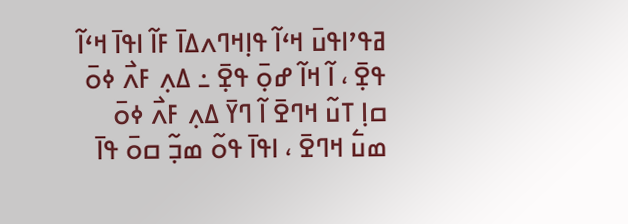ߥߟߴߊߟߎ߫ ߞߵߊ߬ ߟߊ߲ߞߣߍߡߊ߫ ߓߊ߬ ߊߟߊ߫ ߞߵߊ߬ ߟߐ߲߫ ، ߊ߬ ߞߊ߬ ߝߋ߲߫ ߟߐ߲߫ ߸ ߡߍ߲ ߓߍ߯ ߦߋ߫ ߛߊ߲ ߠߎ߬ ߞߣߐ߫ ߊ߬ ߣߌ߫ ߡߍ߲ ߓߍ߯ ߦߋ߫ ߘߎ߱ ߞߣߐ߫ ، ߊߟߊ߫ ߟߋ߬ ߘߏ߲߬ ߛߋ߫ ߟߊ߫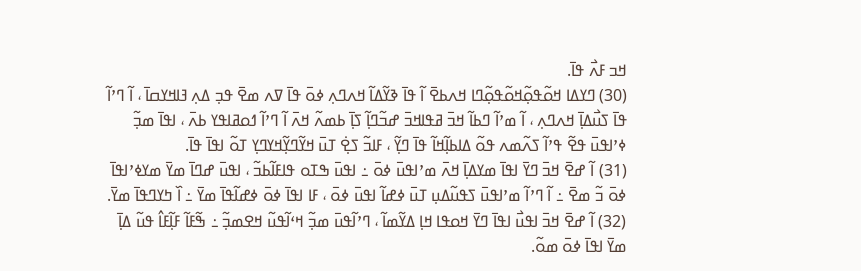ߞߏ ߓߍ߯ ߟߊ߫.
(30) ߣߌߡߊ ߞߋ߬ߟߋ߲߬ߞߋ߬ߟߋ߲߬ߣߊ ߞߍߕߐ߫ ߊ߬ ߟߊ߫ ߢߌ߬ߡߊ߬ ߞߍߣߍ߲ ߦߋ߫ ߟߊ߫ ߜߍ ߘߐ߫ ߟߏ߲ ߡߍ߲ ߔߊߞߌߛߊ߫ ، ߊ߬ ߣߴߊ߬ ߟߊ߫ ߖߎ߯ߡߊ߲߫ ߞߍߣߍ߲ ، ߊ߬ ߘߴߊ߬ ߣߕߊ߬ ߞߏ߫ ߥߟߊߞߏ߫ ߝߏ߬ߣߊ߲߬ ߖߊ߲߫ ߕߘߍ߬ ߞߍ߫ ߊ߬ ߣߴߊ߬ ߗߋߥߊߟߌ ߕߍ߫ ، ߊߟߊ߫ ߘߏ߲߬ ߦߴߊߟߎ߫ ߟߐ߬ ߟߴߊ߬ ߖߍ߬ߘߍ ߟߋ߬ ߡߊߕߊ߲߬ߞߊ߬ ߟߊ߫ ߣߌ߲߬ ، ߓߊߏ߬ ߖߐ߲߭ ߠߎ߫ ߞߌ߬ߣߌ߲߬ߞߌߣߌ߲ ߠߋ߬ ߊߟߊ߫ ߟߊ߫.
(31) ߊ߬ ߝߐ߫ ߞߏ߫ ߣߌ߫ ߊߟߊ߫ ߘߌߡߊ߲߫ ߞߍ߫ ߘߴߊߟߎ߫ ߦߋ߫ ߸ ߊߟߎ߫ ߒߠߋ ߟߊߓߊ߬ߕߏ߬ ، ߊߟߎ߫ ߝߣߊ߫ ߘߌ߫ ߘߌߦߴߊߟߊ߫ ߦߋ߫ ߏ߬ ߘߐ߫ ߸ ߊ߬ ߣߴߊ߬ ߘߴߊߟߎ߫ ߖߟߎ߬ߡߎ߲ ߠߎ߫ ߦߝߊ߬ ߊߟߎ߫ ߦߋ߫ ، ߓߊ ߊߟߊ߫ ߦߋ߫ ߦߝߊ߬ߟߊ߫ ߘߌ߫ ߸ ߊ߰ ߤߌߣߟߊ߫ ߘߌ߫.
(32) ߊ߬ ߝߐ߫ ߞߏ߫ ߊߟߎ߯ ߊߟߊ߫ ߣߌ߫ ߞߋߟߊ ߞߊ߲ ߡߌ߬ߘߊ߬ ، ߣߴߊ߬ߟߎ߫ ߘߏ߲߬ ߞߵߊ߬ߟߎ߬ ߞߐߘߏ߲߬ ߸ ߒ߬ߓߊ߬ ߓߊ߲߬ߓߊ߮ ߟߎ߬ ߡߊ߲߫ ߘߌ߫ ߊߟߊ߫ ߦߋ߫ ߘߋ߬.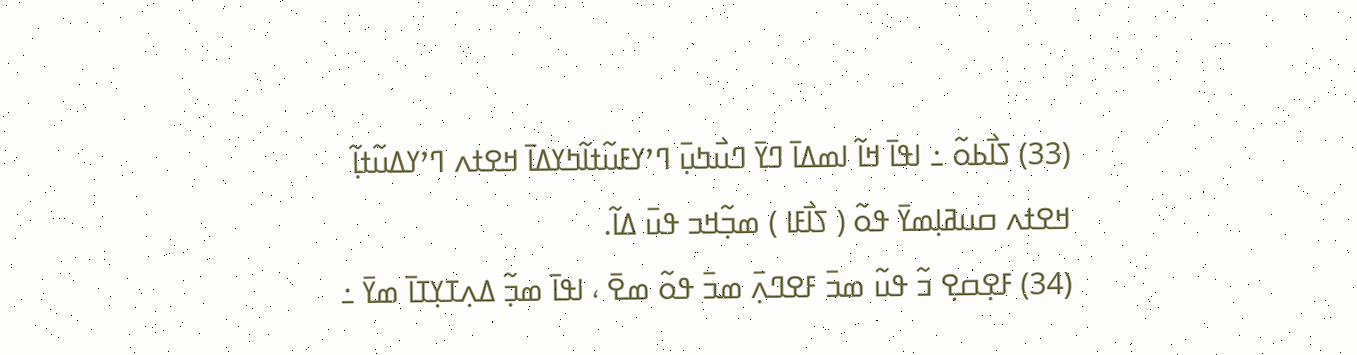(33) ߖߊ߯ߕߋ߬ ߸ ߊߟߊ߫ ߞߊ߬ ߊߘߡߊ߫ ߣߌ߫ ߣߎ߯ߤߎ߲߫ ߣߴߌߓߎ߬ߙߊ߬ߤߌߡߊ߫ ߞߐߙߍ ߣߴߌߡߎ߬ߙߊ߲߬ ߞߐߙߍ ߛߎߥߊ߲ߘߌ߫ ߟߋ߬ ( ߖߊ߯ߓߊ ) ߘߏ߲߬ߞߏ ߟߎ߫ ߡߊ߬.
(34) ߓߐ߲ߛߐ߲ ߏ߬ ߟߎ߬ ߘߏ߫ ߓߐߣߍ߲߫ ߘߏ߫ ߟߋ߬ ߘߐ߫ ، ߊߟߊ߫ ߘߏ߲߬ ߡߍ߲ߠߌ߲ߠߊ߫ ߘߌ߫ ߸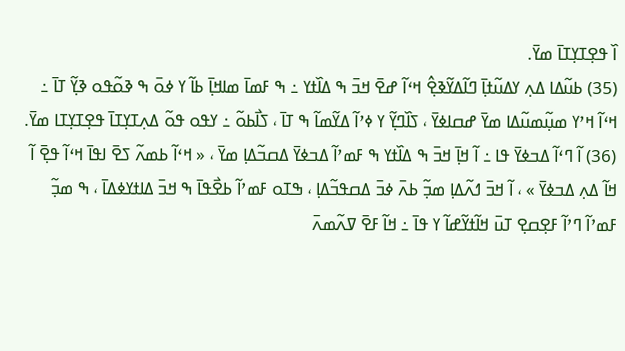ߊ߰ ߟߐ߲ߠߌ߲ߠߊ߫ ߘߌ߫.
(35) ߕߎ߬ߡߊ ߡߍ߲ ߌߡߎ߬ߙߊ߲߫ ߣߊ߬ߡߌ߬ߢߐ߲߮ ߞߵߊ߬ ߝߐ߫ ߞߏ߫ ߒ ߡߊ߰ߙߌ ߸ ߒ ߓߘߊ߫ ߘߊߞߊ߲߫ ߕߊ߬ ߌ ߦߋ߫ ߒ ߢߋ߬ߟߋ ߢߌ߲߬ ߠߊ߫ ߸ ߞߵߊ߬ ߞߴߌ ߘߎ߲߬ߘߎ߬ߡߊ ߘߌ߫ ߝߛߊߦߌ߫ ، ߖߊ߰ߣߌ߲߬ ߌ ߦߴߊ߬ ߡߌ߬ߘߊ߬ ߒ ߠߊ߫ ، ߖߊ߯ߕߋ߬ ߸ ߌߟߋ ߟߋ߬ ߡߍ߲ߠߌ߲ߠߊ߫ ߟߐ߲ߠߌ߲ߠߊ ߘߌ߫.
(36) ߊ߬ ߣߵߊ߬ ߡߏߦߌ߫ ߟߊ ߸ ߊ߬ ߞߊ߲߫ ߞߏ߫ ߒ ߡߊ߰ߙߌ ߒ ߓߘߴߊ߬ ߡߏߦߌ߫ ߡߛߏ߬ߡߊ߲ ߘߌ߫ ، « ߞߵߊ߬ ߕߘߍ߬ ߖߐ߫ ߊߟߊ߫ ߞߵߊ߬ ߟߐ߲߫ ߊ߬ ߞߊ߬ ߡߍ߲ ߡߏߦߌ߫ » ، ߊ߬ ߞߏ߫ ߗߍ߬ߡߊ߲ ߘߏ߲߬ ߕߍ߫ ߦߏ߫ ߡߛߟߏ߬ߡߊ߲ ، ߒߠߋ ߓߘߴߊ߬ ߕߐ߯ߟߊ߫ ߒ ߞߏ߫ ߡߊߙߌߦߡߊ߫ ، ߒ ߘߏ߲߬ ߓߘߴߊ߬ ߣߴߊ߬ ߓߐ߲ߛߐ߲ ߠߎ߫ ߞߊ߬ߙߌ߬ߝߊ߬ ߌ ߟߊ߫ ߸ ߞߊ߬ ߓߐ߫ ߜߍ߬ߘߍ߫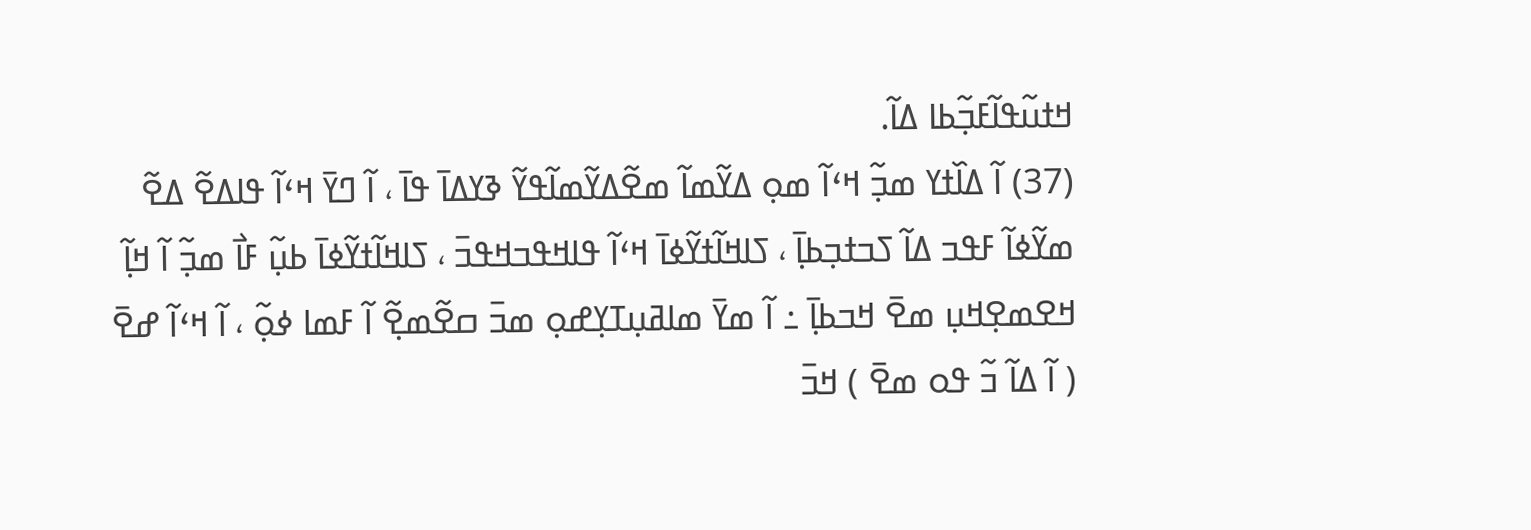ߞߙߎ߬ߟߊ߬ߓߏ߲߬ߕߊ ߡߊ߬.
(37) ߊ߬ ߡߊ߰ߙߌ ߘߏ߲߬ ߞߵߊ߬ ߘߋ߲ ߡߌ߬ߘߊ߬ ߘߐ߬ߡߌ߬ߘߊ߬ߟߌ߬ ߢߌߡߊ߫ ߟߊ߫ ، ߊ߬ ߣߌ߫ ߞߵߊ߬ ߟߊߡߐ߬ ߡߐ߬ ߘߌ߬ߦߊ߬ ߓߟߏ ߡߊ߬ ߖߏߙߏ߲ߕߊ߲߫ ، ߖߊߞߊ߬ߙߌ߬ߦߊ߫ ߞߵߊ߬ ߟߊߞߟߏߞߟߏ߫ ، ߖߊߞߊ߬ߙߌ߬ߦߊ߫ ߕߎ߲߬ ߓߊ߯ ߘߏ߲߬ ߊ߬ ߞߊ߲߬ ߞߐߘߐ߲ߞߎ߲ ߘߐ߫ ߞߏߕߊ߲߫ ߸ ߊ߬ ߘߌ߫ ߘߊߥߎ߲ߠߌ߲ߝߋ߲ ߘߏ߫ ߛߐ߬ߘߐ߲߬ ߊ߬ ߓߘߊ ߦߋ߲߬ ، ߊ߬ ߞߵߊ߬ ߝߐ߫ ( ߊ߬ ߡߊ߬ ߏ߬ ߟߋ ߘߐ߫ ) ߞߏ߫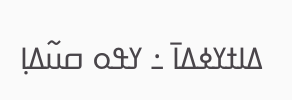ߡߊߙߌߦߡߊ߫ ߸ ߌߟߋ ߛߎ߬ߡߊ߲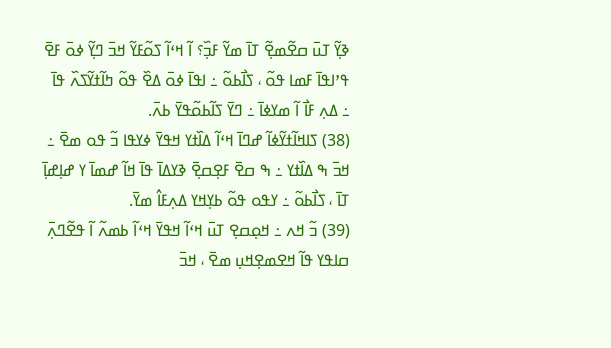ߢߌ߲߬ ߠߎ߫ ߛߐ߬ߘߐ߲߬ ߠߊ߫ ߘߌ߬ ߓߏ߲߰؟ ߊ߬ ߞߵߊ߬ ߖߋ߬ߓߌ߬ ߞߏ߫ ߣߌ߲߬ ߦߋ߫ ߓߐ߫ ߟߴߊߟߊ߫ ߓߘߊ ߟߋ߬ ، ߖߊ߯ߕߋ߬ ߸ ߊߟߊ߫ ߦߋ߫ ߡߐ߰ ߟߋ߬ ߤߊ߬ߙߌ߬ߖߍ߰ ߟߊ߫ ߸ ߡߍ߲ ߓߊ߯ ߊ߬ ߘߌߦߊ߫ ߸ ߣߌ߫ ߖߊ߬ߕߋ߬ߟߌ߫ ߕߍ߫.
(38) ߖߊߞߊ߬ߙߌ߬ߦߊ߬ ߝߣߊ߫ ߞߵߊ߬ ߡߊ߰ߙߌ ߞߟߌ߫ ߦߌߟߊ ߏ߬ ߟߋ ߘߐ߫ ߸ ߞߏ߫ ߒ ߡߊ߰ߙߌ ߸ ߒ ߛߐ߫ ߓߐ߲ߛߐ߲߫ ߢߌߡߊ߫ ߟߊ߫ ߞߊ߬ ߝߘߊ߫ ߌ ߝߊ߲ߝߊ߲߫ ߠߊ߫ ، ߖߊ߯ߕߋ߬ ߸ ߌߟߋ ߟߋ߬ ߕߌ߲ߞߌ ߡߍ߲ߓߊ߮ ߘߌ߫.
(39) ߏ߬ ߞߍ ߸ ߞߋ߲ߛߐ߲ ߠߎ߫ ߞߵߊ߬ ߞߟߌ߫ ߞߵߊ߬ ߕߘߍ߬ ߊ߬ ߟߐ߬ߣߍ߲߫ ߛߊߟߌ ߟߊ߬ ߞߐߘߐ߲ߞߎ߲ ߘߐ߫ ، ߞߏ߫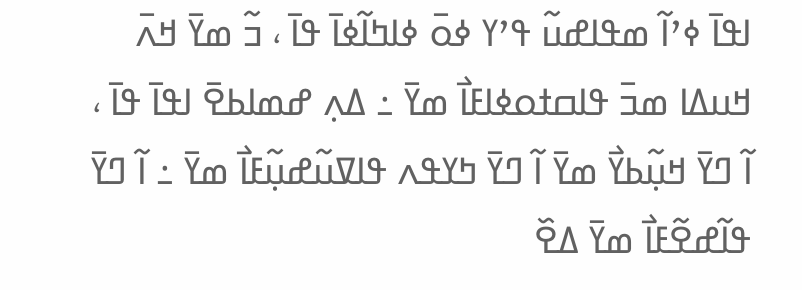ߊߟߊ߫ ߦߴߊ߬ ߘߟߊߝߎ߬ ߟߴߌ ߦߋ߫ ߦߊߤߊ߬ߦߊ߫ ߟߊ߫ ، ߏ߬ ߘߌ߫ ߞߍ߫ ߞߎߡߊ ߘߏ߫ ߟߊߛߙߋߦߊߓߊ߯ ߘߌ߫ ߸ ߡߍ߲ ߝߘߊߕߐ߫ ߊߟߊ߫ ߟߊ߫ ، ߊ߬ ߣߌ߫ ߞߎ߲߬ߕߌ߯ ߘߌ߫ ߊ߬ ߣߌ߫ ߤߌߟߍ ߟߊߜߎ߬ߝߎ߲߬ߓߊ߯ ߘߌ߫ ߸ ߊ߬ ߣߌ߫ ߟߊ߬ߝߐ߬ߓߊ߯ ߘߌ߫ ߡߐ߰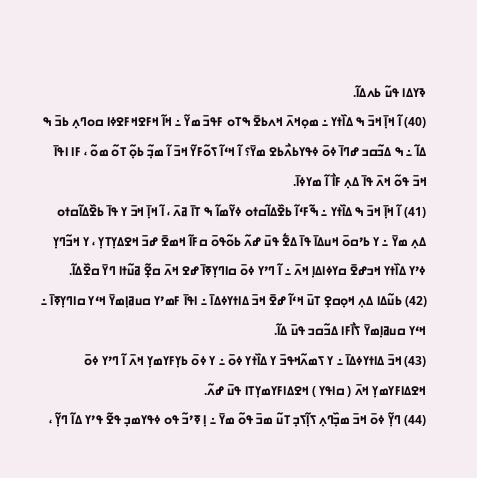ߢߌߡߊ ߟߎ߬ ߕߍߡߊ߬.
(40) ߊ߬ ߞߊ߲߫ ߞߏ߫ ߒ ߡߊ߰ߙߌ ߸ ߘߋ߲ߞߍ߫ ߞߍߕߐ߫ ߒߠߋ ߓߟߏ߫ ߘߌ߬ ߸ ߞߊ߬ ߞߓߐߞߓߐߦߊ ߛߋߣߍ߲ ߕߏ߫ ߒ ߡߊ߬ ߸ ߒ ߡߏ߬ߛߏ ߝߣߊ߫ ߦߋ߫ ߦߟߌߕߍ߯ߕߐ ߘߌ߫؟ ߊ߬ ߞߵߊ߬ ߖߋ߬ߓߌ߬ ߞߏ߫ ߊ߬ ߘߏ߲߬ ߕߋ߲߬ ߠߋ߬ ߘߋ߬ ، ߓߊ ߊߟߊ߫ ߞߏ߫ ߟߋ߬ ߞߍ߫ ߟߊ߫ ߡߍ߲ ߓߊ߯ ߊ߬ ߘߌߦߊ߫.
(41) ߊ߬ ߞߊ߲߫ ߞߏ߫ ߒ ߡߊ߰ߙߌ ߸ ߒ߬ߓߵߊ߬ ߕߐ߰ߡߊ߬ߛߙߋ ߦߌ߬ߘߊ߬ ߒ ߠߊ߫ ߥߍ߫ ، ߊ߬ ߞߊ߲߫ ߞߏ߫ ߌ ߟߊ߫ ߕߐ߰ߡߊ߬ߛߙߋ ߡߍ߲ ߘߌ߫ ߸ ߌ ߕߴߛߋ߫ ߞߎߡߊ߫ ߟߊ߫ ߡߐ߱ ߟߎ߫ ߝߍ߬ ߕߋ߬ߟߋ߫ ߛߓߊ߬ ߞߘߐ߫ ߝߏ߫ ߞߐߡߌ߲ߠߌ߲ ، ߌ ߞߏ߬ߣߌ߲ ߦߴߌ ߡߊ߰ߙߌ ߞߏߝߐ߫ ߛߌߦߊߡߊ߲ ߞߍ߫ ߸ ߊ߬ ߣߴߌ ߦߋ߫ ߛߊߣߌ߲ߧߊ߫ ߝߐ ߞߍ߫ ߛߐ߲߬ ߥߎ߬ߙߊ ߣߌ߫ ߛߐ߰ߡߊ߬.
(42) ߕߎ߬ߡߊ ߡߍ߲ ߞߋ߲ߛߐ߲ ߠߎ߫ ߞߵߊ߬ ߝߐ߫ ߞߏ߫ ߡߊߙߌߦߡߊ߫ ߸ ߊߟߊ߫ ߓߘߴߌ ߛߎߥߊ߲ߘߌ߫ ߞߵߌ ߛߊߣߌ߲ߧߊ߫ ߸ ߞߵߌ ߛߎߥߊ߲ߘߌ߫ ߖߊ߯ߓߊ ߡߏ߬ߛߏ ߟߎ߫ ߡߊ߬.
(43) ߞߏ߫ ߡߊߙߌߦߡߊ߫ ߸ ߌ ߖߘߍ߬ߞߟߏ߫ ߌ ߡߊ߰ߙߌ ߦߋ߫ ߸ ߌ ߦߋ߫ ߕߌ߲ߓߌߘߌ߲ ߞߍ߫ ߊ߬ ߣߴߌ ߦߋ߫ ߞߐߡߊߓߌߘߌ߲ ߞߍ߫ ( ߛߊߟߌ ) ߞߐߡߊߓߌߘߌ߲ߠߊ ߟߎ߫ ߝߍ߬.
(44) ߣߌ߲߬ ߦߋ߫ ߞߏ߫ ߘߏ߲߰ߣߍ߲ ߖߊ߲߬ߖߏ߲ ߠߎ߬ ߘߏ߫ ߟߋ߬ ߘߌ߫ ߸ ߊ߲ ߧߴߏ߬ ߟߋ ߦߟߌߘߏ߲ ߟߐ߬ ߟߴߌ ߡߊ߬ ߣߌ߲߬ ،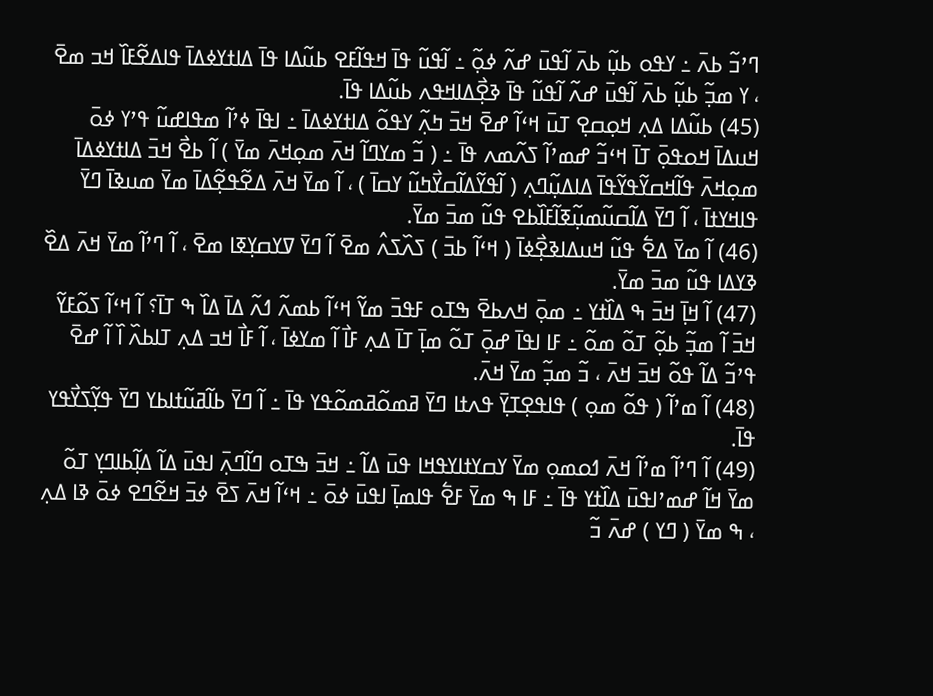ߣߴߏ߬ ߕߍ߫ ߸ ߌߟߋ ߕߎ߲߬ ߕߍ߫ ߊ߬ߟߎ߫ ߝߍ߬ ߦߋ߲߬ ߸ ߊ߬ߟߎ߬ ߟߊ߫ ߞߟߊ߬ߓߐ ߕߎ߬ߡߊ ߟߊ߫ ߡߊߙߌߦߡߊ߫ ߟߊߡߐ߬ߓߊ߰ ߞߏ ߘߐ߫ ، ߌ ߘߏ߲߬ ߕߎ߲߬ ߕߍ߫ ߊ߬ߟߎ߫ ߝߍ߬ ߊ߬ߟߎ߬ ߟߊ߫ ߢߐ߲߯ߡߊߞߟߍ ߕߎ߬ߡߊ ߟߊ߫.
(45) ߕߎ߬ߡߊ ߡߍ߲ ߞߋ߲ߛߐ߲ ߠߎ߫ ߞߵߊ߬ ߝߐ߫ ߞߏ߫ ߤߍ߲߬ ߌߟߋ߬ ߡߊߙߌߦߡߊ߫ ߸ ߊߟߊ߫ ߦߴߊ߬ ߘߟߊߝߎ߬ ߟߴߌ ߦߋ߫ ߞߎߡߊ߫ ߞߋߟߋ߲߫ ߠߊ߫ ߞߵߏ߬ ߝߘߴߊ߬ ߖߍ߬ߘߍ ߟߊ߫ ߸ ( ߏ߬ ߘߌߣߊ߬ ߞߍ߫ ߘߋ߲ߞߍ߫ ߘߌ߫ ) ߊ߬ ߕߐ߯ ߞߏ߫ ߡߊߙߌߦߡߊ߫ ߘߋ߲ߞߍ߫ ߟߊ߬ߞߛߌ߬ߟߌ߬ߟߊ߫ ߡߊߡߎ߲߬ߣߍ߲ ( ߊ߬ߟߌ߬ߡߊ߬ߛߌ߯ߤߎ߬ ߌߛߊ߫ ) ، ߊ߬ ߘߌ߫ ߞߍ߫ ߡߐ߬ߟߐ߲߬ߡߊ߫ ߘߌ߫ ߘߎߢߊ߫ ߣߌ߫ ߟߊߞߌߙߊ߫ ، ߊ߬ ߣߌ߫ ߡߊ߬ߛߎ߬ߘߎ߲߬ߧߊ߬ߓߊ߰ߕߐ ߟߎ߬ ߘߏ߫ ߘߌ߫.
(46) ߊ߬ ߘߌ߫ ߡߐ߱ ߟߎ߬ ߞߎߡߊߢߐ߲߯ߦߊ߫ ( ߞߵߊ߬ ߕߏ߫ ) ߖߍ߰ߖߍ߮ ߘߐ߫ ߊ߬ ߣߌ߫ ߜߌߛߌ߲ߧߊ ߘߐ߫ ، ߊ߬ ߣߴߊ߬ ߘߌ߫ ߞߍ߫ ߡߐ߰ ߢߌߡߊ ߟߎ߬ ߘߏ߫ ߘߌ߫.
(47) ߊ߬ ߞߊ߲߫ ߞߏ߫ ߒ ߡߊ߰ߙߌ ߸ ߘߋ߲߫ ߞߍߕߐ߫ ߒߠߋ ߓߟߏ߫ ߘߌ߬ ߞߵߊ߬ ߕߘߍ߬ ߗߍ߬ ߡߊ߫ ߡߊ߰ ߒ ߠߊ߫؟ ߊ߬ ߞߵߊ߬ ߖߋ߬ߓߌ߬ ߞߏ߫ ߊ߬ ߘߏ߲߬ ߕߋ߲߬ ߠߋ߬ ߘߋ߬ ߸ ߓߊ ߊߟߊ߫ ߝߋ߲߫ ߠߋ߬ ߘߊ߲߫ ߠߊ߫ ߡߍ߲ ߓߊ߯ ߊ߬ ߘߌߦߊ߫ ، ߊ߬ ߓߊ߯ ߞߏ ߡߍ߲ ߠߊߕߍ߰ ߊ߰ ߊ߬ ߝߐ߫ ߟߴߏ߬ ߡߊ߬ ߟߋ߬ ߞߏ߫ ߞߍ߫ ، ߏ߬ ߘߏ߲߬ ߘߌ߫ ߞߍ߫.
(48) ߊ߬ ߘߴߊ߬ ( ߟߋ߬ ߘߋ߲ ) ߟߊߟߐ߲ߠߌ߲߫ ߟߍߙߊ ߣߌ߫ ߥߘߋ߬ߥߘߋ߬ߟߌ ߟߊ߫ ߸ ߊ߬ ߣߌ߫ ߕߊ߬ߥߎ߬ߙߊߕߌ ߣߌ߫ ߟߌ߲߬ߖߌ߯ߟߌ ߟߊ߫.
(49) ߊ߬ ߣߴߊ߬ ߘߴߊ߬ ߞߍ߫ ߗߋߘߋ߲ ߘߌ߫ ߌߛߌߙߊߌߟߞߊ ߟߎ߫ ߡߊ߬ ߸ ߞߏ߫ ߒߠߋ ߣߊ߬ߣߍ߲߫ ߊߟߎ߫ ߡߊ߬ ߡߊ߲߬ߕߊߣߌ߲ ߠߋ߬ ߘߌ߫ ߞߊ߬ ߝߘߴߊߟߎ߫ ߡߊ߰ߙߌ ߟߊ߫ ߸ ߓߊ ߒ ߘߌ߫ ߓߐ߱ ߟߊߘߊ߲߫ ߊߟߎ߫ ߦߋ߫ ߸ ߞߵߊ߬ ߞߍ߫ ߖߐ߫ ߦߏ߫ ߞߐ߬ߣߐ ߦߋ߫ ߢߊ ߡߍ߲ ، ߒ ߘߌ߫ ( ߣߌ ) ߝߍ߫ ߏ߬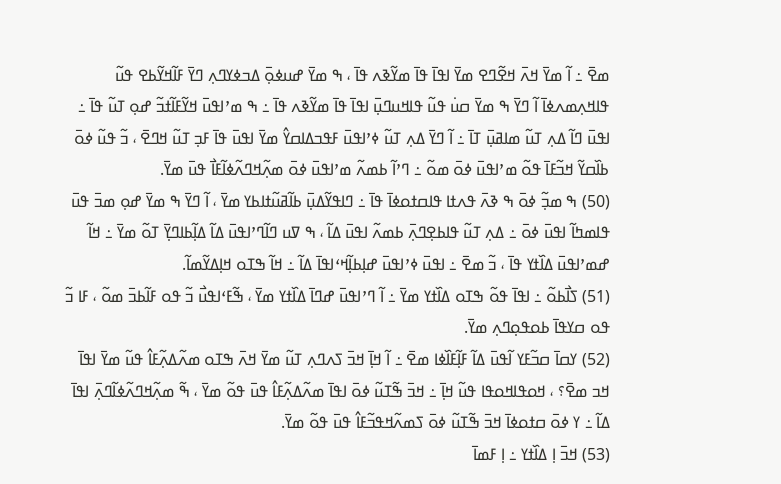ߘߐ߫ ߸ ߊ߬ ߘߌ߫ ߞߍ߫ ߞߐ߬ߣߐ ߘߌ߫ ߊߟߊ߫ ߟߊ߫ ߘߌ߬ߢߍ ߟߊ߫ ، ߒ ߘߌ߫ ߝߎߦߋ߲߫ ߡߏߦߌߣߍ߲ ߣߌ߫ ߓߊ߬ߞߌ߬ߕߐ ߟߎ߬ ߟߊߞߍ߲ߘߍߦߊ߫ ߊ߬ ߣߌ߫ ߒ ߘߌ߫ ߛߎ߭ ߟߎ߬ ߟߊߞߎߣߎ߲߫ ߊߟߊ߫ ߟߊ߫ ߘߌ߬ߢߍ ߟߊ߫ ߸ ߒ ߘߴߊߟߎ߫ ߞߌ߬ߓߊ߬ߙߏ߬ ߝߋ߲ ߠߎ߬ ߟߊ߫ ߸ ߊߟߎ߫ ߣߊ߬ ߡߍ߲ ߠߎ߬ ߘߊߥߎ߲߫ ߠߊ߫ ߸ ߊ߬ ߣߌ߫ ߡߍ߲ ߠߎ߬ ߦߴߊߟߎ߫ ߓߟߏߡߊߛߌ߮ ߘߌ߫ ߊߟߎ߫ ߟߊ߫ ߓߏ߲ ߠߎ߬ ߞߣߐ߫ ، ߏ߬ ߟߎ߬ ߦߋ߫ ߕߊ߰ߛߌ߬ ߞߏ߬ߓߊ߫ ߟߋ߬ ߘߴߊߟߎ߫ ߦߋ߫ ߘߋ߬ ߸ ߣߴߊ߬ ߕߘߍ߬ ߘߴߊߟߎ߫ ߦߋ߫ ߘߍ߲߬ߞߣߍ߬ߦߊ߬ߓߊ߯ ߟߎ߫ ߘߌ߫.
(50) ߒ ߘߏ߲߬ ߦߋ߫ ߒ ߢߍ߫ ߟߍߙߊ ߟߊߛߙߋߦߊ߫ ߟߊ߫ ߸ ߣߊߟߌ߬ߡߎ߲߫ ߕߊ߬ߥߎ߬ߙߊߕߌ ߘߌ߫ ، ߊ߬ ߣߌ߫ ߒ ߘߌ߫ ߝߋ߲ ߘߏ߫ ߟߎ߫ ߟߊߘߤߊ߬ ߊߟߎ߫ ߦߋ߫ ߸ ߡߍ߲ ߠߎ߬ ߟߊߕߐ߲ߣߍ߲߫ ߕߘߍ߬ ߊߟߎ߫ ߡߊ߬ ، ߒ ߜߎ ߣߊ߬ߣߴߊߟߎ߫ ߡߊ߬ ߡߊ߲߬ߕߊߣߌ߲߫ ߠߋ߬ ߘߌ߫ ߸ ߞߊ߬ ߝߘߴߊߟߎ߫ ߡߊ߰ߙߌ ߟߊ߫ ، ߏ߬ ߘߐ߫ ߸ ߊߟߎ߫ ߦߴߊߟߎ߫ ߝߊ߲ߕߊ߲߬ߞߵߊߟߊ߫ ߡߊ߬ ߸ ߞߊ߬ ߒߠߋ ߞߊ߲ߡߌ߬ߘߊ߬.
(51) ߖߊ߯ߕߋ߬ ߸ ߊߟߊ߫ ߟߋ߬ ߒߠߋ ߡߊ߰ߙߌ ߘߌ߫ ߸ ߊ߬ ߣߴߊߟߎ߫ ߝߣߊ߫ ߡߊ߰ߙߌ ߘߌ߫ ، ߒ߬ߓߵߊߟߎ߯ ߏ߬ ߟߋ ߓߊ߬ߕߏ߫ ߘߋ߬ ، ߓߊ ߏ߬ ߟߋ ߛߌߟߊ߫ ߕߋߟߋ߲ߣߍ߲ ߘߌ߫.
(52) ߌߛߊ߫ ߛߏ߬ߓߌ ߊ߬ߟߎ߫ ߡߊ߬ ߓߊ߲߬ߓߊ߰ߦߊ ߘߐ߫ ߸ ߊ߬ ߞߊ߲߫ ߞߏ߫ ߖߍߣߍ߲ ߠߎ߬ ߘߌ߫ ߞߍ߫ ߒߠߋ ߘߍ߬ߡߍ߲߬ߓߊ߮ ߟߎ߬ ߘߌ߫ ߊߟߊ߫ ߞߏ ߘߐ߫؟ ، ߞߋߟߊߞߋߟߊ ߟߎ߬ ߞߊ߲߫ ߸ ߞߏ߫ ߒ߬ߠߎ߬ ߦߋ߫ ߊߟߊ߫ ߘߍ߬ߡߍ߲߬ߓߊ߮ ߟߎ߫ ߟߋ߬ ߘߌ߫ ، ߒ߬ ߘߍ߲߬ߞߣߍ߬ߦߊ߬ߣߍ߲߫ ߊߟߊ߫ ߡߊ߬ ߸ ߌ ߦߋ߫ ߛߙߋߦߊ߫ ߞߏ߫ ߒ߬ߠߎ߬ ߦߋ߫ ߖߘߍ߬ߞߟߏ߬ߓߊ߮ ߟߎ߫ ߟߋ߬ ߘߌ߫.
(53) ߞߏ߫ ߊ߲ ߡߊ߰ߙߌ ߸ ߊ߲ ߓߘߊ߫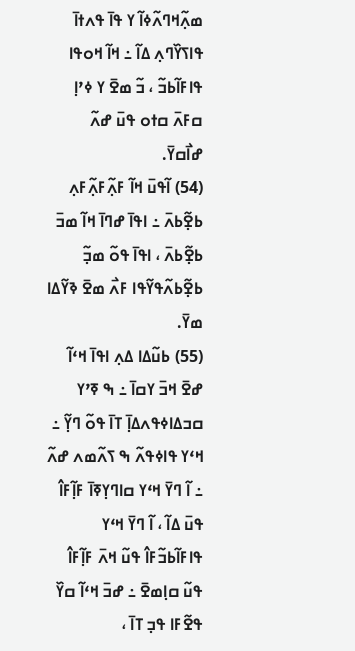ߘߍ߲߬ߞߣߍ߬ߦߊ߬ ߌ ߟߊ߫ ߟߍߙߊ߫ ߟߊߖߌ߰ߣߍ߲ ߡߊ߬ ߸ ߞߊ߬ ߞߋߟߊ ߟߊߓߊ߬ߕߏ߬ ، ߏ߬ ߘߐ߫ ߌ ߦߴߊ߲ ߛߓߍ߫ ߛߙߋ ߟߎ߫ ߝߍ߬ ߝߊ߯ߛߌ߫.
(54) ߊ߬ߟߎ߫ ߞߊ߬ ߓߍ߲߬ߓߍ߲߬ߓߍ߲ ߕߐ߲߬ߕߍ߫ ߸ ߊߟߊ߫ ߝߣߊ߫ ߞߊ߬ ߘߏ߫ ߕߐ߲߬ߕߍ߫ ، ߊߟߊ߫ ߟߋ߬ ߘߏ߲߬ ߕߐ߲߬ߕߍ߬ߟߌ߬ߟߊ ߓߍ߯ ߘߐ߫ ߢߌ߬ߡߊ ߘߌ߫.
(55) ߕߎ߬ߡߊ ߡߍ߲ ߊߟߊ߫ ߞߵߊ߬ ߝߐ߫ ߞߏ߫ ߌߛߊ߫ ߸ ߒ ߧߴߌ ߛߏߡߊߦߟߍߡߊ߲߫ ߠߊ߫ ߟߋ߬ ߣߌ߲߬ ߸ ߞߵߌ ߟߊߦߟߍ߬ ߒ ߖߍ߬ߘߍ ߝߍ߬ ߸ ߊ߬ ߣߌ߫ ߞߵߌ ߛߊߣߌ߲ߧߊ߫ ߓߊ߲߬ߓߊ߮ ߟߎ߫ ߡߊ߬ ، ߊ߬ ߣߌ߫ ߞߵߌ ߟߊߓߊ߬ߕߏ߬ߓߊ߮ ߟߎ߬ ߞߍ߫ ߓߊ߲߬ߓߊ߮ ߟߎ߬ ߛߊ߲ߘߐ߫ ߸ ߝߏ߫ ߞߵߊ߬ ߛߌ߰ ߟߐ߬ߓߊ ߟߏ߲ ߠߊ߫ ،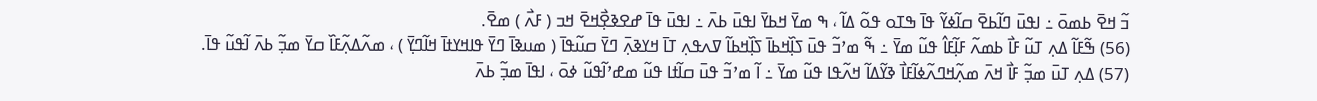ߏ߬ ߞߐ߫ ߕߘߋ߫ ߸ ߊߟߎ߫ ߣߊ߬ߕߐ߫ ߛߊ߬ߦߌ߬ ߟߊ߫ ߒߠߋ ߟߋ߬ ߡߊ߬ ، ߒ ߘߌ߫ ߞߕߌ߫ ߊߟߎ߫ ߕߍ߫ ߸ ߊߟߎ߫ ߟߊ߫ ߝߐߢߐ߲߯ߞߐ߫ ߞߏ ( ߓߍ߯ ) ߘߐ߫.
(56) ߒ߬ߓߊ߬ ߡߍ߲ ߠߎ߬ ߓߊ߯ ߕߘߍ߬ ߓߊ߲߬ߓߊ߮ ߟߎ߬ ߘߌ߫ ߸ ߒ߬ ߘߴߏ߬ ߟߎ߫ ߖߊ߲߰ߞߕߊ߫ ߖߊ߲߰ߞߕߊ߬ ߜߍߟߍ߲ ߠߊ߫ ߞߌߢߍ߲߫ ߣߌ߫ ߛߎ߬ߟߊ߫ ( ߘߎߢߊ߫ ߣߌ߫ ߟߊߞߌߙߊ߫ ߞߊ߬ߣߌ߲߫ ) ، ߘߍ߬ߡߍ߲߬ߓߊ߰ ߛߌ߫ ߘߏ߲߬ ߕߍ߫ ߊ߬ߟߎ߬ ߟߊ߫.
(57) ߡߍ߲ ߠߎ߫ ߘߏ߲߬ ߓߊ߯ ߞߍ߫ ߘߍ߲߬ߞߣߍ߬ߦߊ߬ߓߊ߯ ߢߌ߬ߡߊ߬ ߞߍ߬ߟߊ ߟߎ߬ ߘߌ߫ ߸ ߊ߬ ߘߴߏ߬ ߟߎ߫ ߛߊ߬ߙߊ ߟߎ߬ ߘߝߴߊ߬ߟߎ߬ ߦߋ߫ ، ߊߟߊ߫ ߘߏ߲߬ ߕߍ߫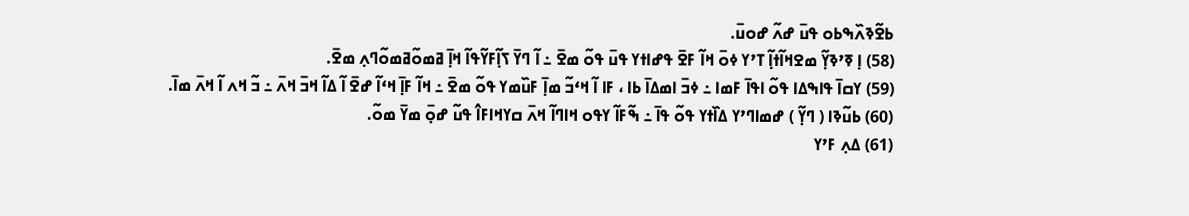ߕߐ߬ߢߍ߰ߒߕߋ ߟߎ߫ ߝߍ߬ ߝߋߎ߫.
(58) ߊ߲ ߧߴߢߌ߲߬ ߘߐߞߊ߬ߙߊ߲߬ ߠߴߌ ߦߋ߫ ߞߊ߬ ߓߐ߫ ߟߝߊߙߌ ߟߎ߫ ߟߋ߬ ߘߐ߫ ߸ ߊ߬ ߣߌ߫ ߖߊ߲߬ߓߌ߬ߟߊ߬ ߞߊ߲߫ ߥߘߋ߬ߥߘߋ߬ߣߍ߲ ߘߐ߫.
(59) ߌߛߊ߫ ߟߊߒߡߊ ߟߋ߬ ߊߟߊ߫ ߓߘߊ ߸ ߦߏ߫ ߊߘߡߊ߫ ߕߊ ، ߓߊ ߊ߬ ߞߵߏ߬ ߘߊ߲߫ ߓߎ߰ߘߌ ߟߋ߬ ߘߐ߫ ߸ ߞߊ߬ ߓߊ߲߫ ߞߵߊ߬ ߝߐ߫ ߊ߬ ߡߊ߬ ߞߏ߫ ߞߍ߫ ߸ ߏ߬ ߞߍ ߊ߬ ߞߍ߫ ߘߊ߫.
(60) ߕߎ߬ߢߊ ( ߣߌ߲߬ ) ߝߘߊߣߴߌ ߡߊ߰ߙߌ ߟߋ߬ ߟߊ߫ ߸ ߒ߬ߓߊ߬ ߌߟߋ ߞߊߣߊ߬ ߞߍ߫ ߛߌߞߊߓߊ߮ ߟߎ߬ ߝߋ߲߫ ߘߌ߫ ߘߋ߬.
(61) ߡߍ߲ ߓߴߌ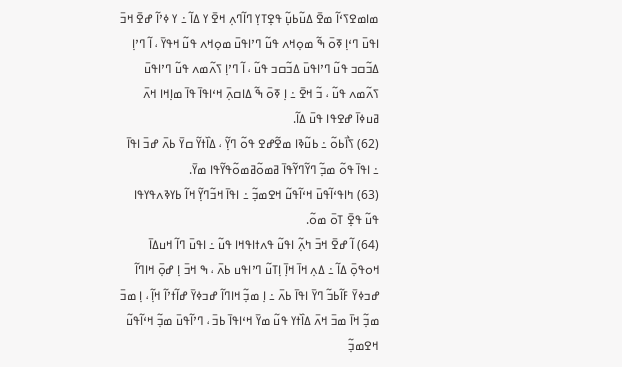ߘߊߘߐߖߵߊ߬ ߘߐ߫ ߡߎ߬ߕߎ߲߬ ߟߐ߲ߠߌ߲ ߣߊ߬ߣߍ߲ ߞߐ߫ ߌ ߡߊ߬ ߸ ߌ ߦߴߊ߬ ߝߐ߫ ߞߏ߫ ߊߟߎ߫ ߣߵߊ߲ ߧߋ߫ ߒ߬ ߘߋ߲ߞߍ ߟߎ߬ ߣߴߊߟߎ߫ ߘߋ߲ߞߍ ߟߎ߬ ߞߟߌ߫ ، ߊ߬ ߣߴߊ߲ ߡߏ߬ߛߏ ߟߎ߬ ߣߴߊߟߎ߫ ߡߏ߬ߛߏ ߟߎ߬ ، ߊ߬ ߣߴߊ߲ ߖߍ߬ߘߍ ߟߎ߬ ߣߴߊߟߎ߫ ߖߍ߬ߘߍ ߟߎ߬ ، ߏ߬ ߞߐ߫ ߸ ߊ߲ ߧߋ߫ ߒ߬ ߡߊߛߍ߲߫ ߞߵߊߟߊ߫ ߟߊ߫ ߘߊ߲ߞߊ ߞߍ߫ ߥߎߦߊ߫ ߝߐߟߊ ߟߎ߫ ߡߊ߬.
(62) ߖߊ߯ߕߋ߬ ߸ ߕߎ߬ߢߊ ߘߐ߬ߝߐ ߟߋ߬ ߣߌ߲߬ ، ߡߊ߰ߙߌ߬ ߛߌ߫ ߕߍ߫ ߝߏ߫ ߊߟߊ߫ ߸ ߊߟߊ߫ ߟߋ߬ ߘߏ߲߬ ߣߌ߬ߣߌ߬ߟߊ߫ ߥߘߋ߬ߥߘߋ߬ߟߌ߬ߟߊ ߘߌ߫.
(63) ߤߊߟߵߊ߬ߟߎ߫ ߞߵߊ߬ߟߎ߬ ߞߐߘߏ߲߬ ߸ ߊߟߊ߫ ߞߏ߬ߣߌ߲߬ ߞߊ߬ ߕߌߢߍߟߌߟߊ ߟߎ߬ ߟߐ߲߫ ߠߋ߫ ߘߋ߬.
(64) ߊ߬ ߝߐ߫ ߞߏ߫ ߤߍ߲߬ ߊߟߎ߬ ߟߍߙߊߟߞߊ ߟߎ߬ ߸ ߊߟߎ߫ ߣߊ߬ ߞߎߡߊ߫ ߞߋߟߋ߲߫ ߡߊ߬ ߸ ߡߍ߲ ߞߊ߫ ߞߊ߲߫ ߊ߲ߠߎ߬ ߣߴߊߟߎ ߕߍ߫ ، ߒ ߞߏ߫ ߊ߲ ߝߋ߲߫ ߞߊߣߊ߬ ߝߏߦߌ߫ ߓߊ߬ߕߏ߬ ߣߌ߫ ߊߟߊ߫ ߕߍ߫ ߸ ߊ߲ ߘߏ߲߬ ߞߊߣߊ߬ ߝߏߦߌ߫ ߝߊ߬ߙߴߊ߬ ߞߊ߲߬ ، ߊ߲ ߘߏ߫ ߘߏ߲߬ ߞߊ߫ ߘߏ߫ ߞߍ߫ ߡߊ߰ߙߌ ߟߎ߬ ߘߌ߫ ߞߵߊߟߊ߫ ߕߏ߫ ، ߣߴߊ߬ߟߎ߫ ߘߏ߲߬ ߞߵߊ߬ߟߎ߬ ߞߐߘߏ߲߬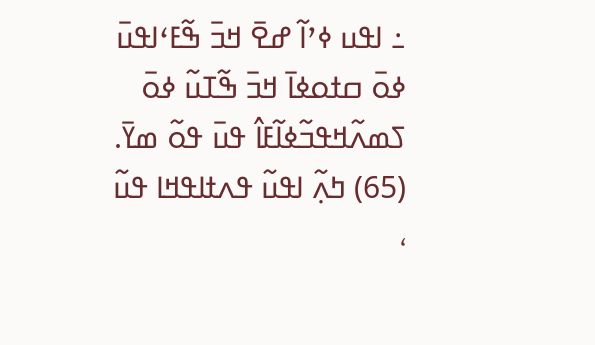߸ ߊߟߎ ߦߴߊ߬ ߝߐ߫ ߞߏ߫ ߒ߬ߓߵߊߟߎ߫ ߦߋ߫ ߛߙߋߦߊ߫ ߞߏ߫ ߒ߬ߠߎ߬ ߦߋ߫ ߖߘߍ߬ߞߟߏ߬ߦߊ߬ߓߊ߮ ߟߎ߫ ߟߋ߬ ߘߌ߫.
(65) ߤߍ߲߬ ߊߟߎ߬ ߟߍߙߊߟߞߊ ߟߎ߬ ،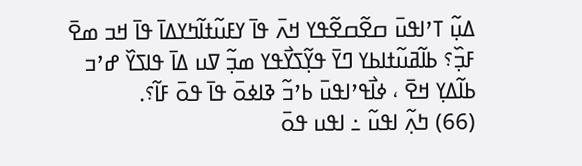ߡߎ߲߬ ߠߴߊߟߎ߫ ߛߐ߬ߛߐ߬ߟߌ ߞߍ߫ ߟߊ߫ ߌߓߎ߬ߙߊ߬ߤߌߡߊ߫ ߟߊ߫ ߞߏ ߘߐ߫ ߓߏ߲߰؟ ߕߊ߬ߥߎ߬ߙߊߕߌ ߣߌ߫ ߟߌ߲߬ߖߌ߯ߟߌ ߘߏ߲߬ ߜߎ ߡߊ߫ ߟߊߖߌ߰ ߝߴߏ ߕߊ߬ߡߌ߲ ߞߐ߫ ، ߦߊ߯ߟߴߊߟߎ߫ ߕߴߏ߬ ߢߊߦߋ߫ ߟߊ߫ ߟߋ߫ ߓߊ߬؟.
(66) ߤߍ߲߬ ߊߟߎ߬ ߸ ߊߟߎ ߟߋ߫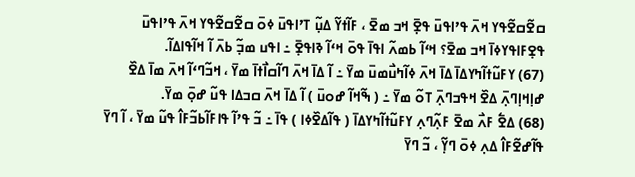ߛߐ߬ߛߐ߬ߟߌ ߞߍ߫ ߟߴߊߟߎ߫ ߟߐ߲߫ ߞߏ ߘߐ߫ ، ߓߊ߬ߙߌ߬ ߡߎ߲߬ ߠߴߊߟߎ߫ ߦߋ߫ ߛߐ߬ߛߐ߬ߟߌ ߞߍ߫ ߟߴߊߟߎ߫ ߟߐ߲ߓߊߟߌߦߊ߫ ߞߏ ߘߐ߫؟ ߞߵߊ߬ ߕߘߍ߬ ߊߟߊ߫ ߟߋ߫ ߞߵߊ߬ ߢߊߟߐ߲߫ ߸ ߊߟߎ ߘߏ߲߬ ߕߍ߫ ߊ߬ ߞߊ߬ߟߊߡߊ߬.
(67) ߌߓߎ߬ߙߊ߬ߤߌߡߊ߫ ߡߊ߫ ߞߍ߫ ߦߊ߬ߤߎ߯ߘߎ߫ ߘߌ߫ ߸ ߊ߬ ߡߊ߫ ߞߍ߫ ߣߊ߬ߛߊ߯ߙߊ߫ ߘߌ߫ ، ߞߏ߬ߣߵߊ߬ ߞߍ߫ ߘߊ߫ ߡߐ߰ ߝߊ߲ߞߊ߲ߣߍ߲߫ ߡߐ߰ ߞߟߏߣߍ߲߫ ߠߋ߬ ߘߌ߫ ߸ ( ߒ߬ߞߊ߬ ߝߋߎ߫ ) ߊ߬ ߡߊ߫ ߞߍ߫ ߛߏߡߊ ߟߎ߬ ߝߋ߲߫ ߘߌ߫.
(68) ߡߐ߱ ߓߍ߯ ߘߐ߫ ߓߍ߲߬ߣߍ߲ ߌߓߎ߬ߙߊ߬ߤߌߡߊ߫ ( ߟߊ߬ߡߐ߰ߦߊ ) ߟߊ߫ ߸ ߏ߬ ߟߴߊ߬ ߟߊߓߊ߬ߕߏ߬ߓߊ߮ ߟߎ߬ ߘߌ߫ ، ߊ߬ ߣߌ߫ ߟߊ߬ߝߐ߬ߓߊ߮ ߡߍ߲ ߦߋ߫ ߣߌ߲߬ ، ߏ߬ ߣߌ߫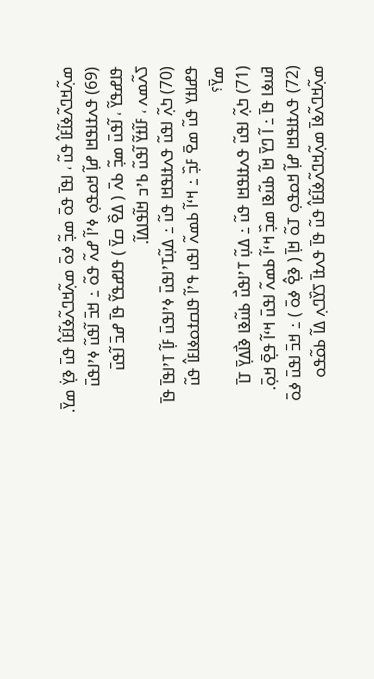ߘߍ߲߬ߞߣߍ߬ߦߊ߬ߓߊ߮ ߟߎ߬ ، ߊߟߊ߫ ߟߋ߫ ߘߏ߲߬ ߦߋ߫ ߘߍ߲߬ߞߣߍ߬ߦߊ߬ߓߊ߮ ߟߎ߫ ߢߌ߲߭ ߘߌ߫.
(69) ߟߍߙߊߟߞߊ ߝߊ߲߬ ߞߋߟߋ߲ ߦߴߊ߬ ߝߍ߬ ߟߋ߬ ߸ ߞߏ߫ ߊ߬ߟߎ߬ ߦߴߊߟߎ߫ ߟߊߝߟߌ߬ ، ߊ߬ߟߎ߫ ߘߏ߲߬ ߕߍ߫ ( ߡߐ߰ ߛߌ߫ ) ߟߊߝߟߌ߬ ߟߊ߫ ߝߏ߫ ߊ߬ߟߎ߫ ߖߍ߬ߘߍ ، ߓߊ߬ߙߌ߬ ߊ߬ߟߎ߬ ߕߴߏ ߞߊ߬ߟߊߡߊ߬.
(70) ߤߍ߲߬ ߊߟߎ߬ ߟߍߙߊߟߞߊ ߟߎ߬ ߸ ߡߎ߲߬ߠߴߊߟߎ߫ ߦߴߊߟߎ߫ ߓߊ߲߬ ߠߴߊߟߊ߫ ߟߊ߫ ߟߝߊߙߌ ߟߎ߬ ߘߐ߫ ߓߏ߲߰ ߸ ߞߵߊ߬ ߕߘߍ߬ ߊߟߎ ߟߴߊ߬ ߟߊߛߙߋߦߊߓߊ߮ ߟߎ߬ ߘߌ߫؟
(71) ߤߍ߲߬ ߊߟߎ߬ ߟߍߙߊߟߞߊ ߟߎ߬ ߸ ߡߎ߲߬ ߠߴߊߟߎ߯ ߕߎ߬ߢߊ ߢߊ߯ߡߌ߲߫ ߠߊ߫ ߥߎߦߊ ߟߊ߫ ߸ ߊ߬ ߣߌ߫ ߞߊ߬ ߕߎ߬ߢߊ ߘߏ߲߰ ߞߵߊ߬ ߕߘߍ߬ ߊߟߎ߫ ߞߵߊ߬ ߟߐ߲߫ ߞߋ߲߫.
(72) ߟߍߙߊߟߞߊ ߝߊ߲߬ ߞߋߟߋ߲ ߠߋ߬ ߞߊ߲߫ ( ߢߐ߲߮ ߦߋ߫ ) ߸ ߞߏ߫ ߊߟߎ߫ ߦߋ߫ ߘߍ߲߬ߞߣߍ߬ߦߊ߫ ߘߍ߲߬ߞߣߍ߬ߦߊ߬ߓߊ߮ ߟߎ߬ ߟߊ߫ ߟߍߙߊ߫ ߖߌ߰ߣߍ߲ ߡߊ߬ ߕߋ߬ߟߋ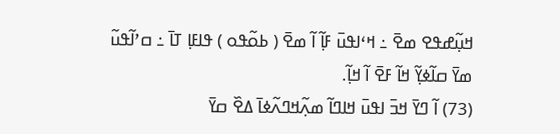ߞߎ߲߬ߝߟߐ ߘߐ߫ ߸ ߞߵߊߟߎ߫ ߓߊ߲߬ ߊ߬ ߘߐ߫ ( ߕߋ߬ߟߋ ) ߟߊߓߊ߲ ߠߊ߫ ߸ ߛߴߊ߬ߟߎ߬ ߘߌ߫ ߛߊ߬ߦߌ߲߬ ߞߊ߬ ߓߐ߫ ߊ߬ ߞߊ߲߬.
(73) ߊ߬ ߣߌ߫ ߞߏ߫ ߊߟߎ߫ ߞߊߣߊ߬ ߘߍ߲߬ߞߣߍ߬ߦߊ߫ ߡߐ߰ ߛߌ߫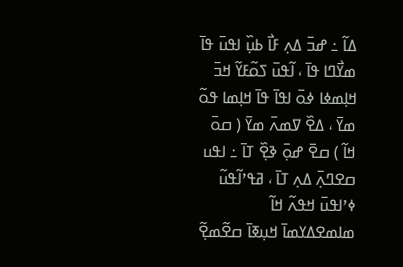ߡߊ߬ ߸ ߝߏ߫ ߡߍ߲ ߓߊ߯ ߕߎ߲߰ ߊߟߎ߫ ߟߊ߫ ߘߌ߯ߣߊ ߟߊ߫ ، ߊ߬ߟߎ߫ ߖߋ߬ߓߌ߬ ߞߏ߫ ߞߊ߲ߘߦߊ ߦߋ߫ ߊߟߊ߫ ߟߊ߫ ߞߊ߲ߘߊ ߟߋ߬ ߘߌ߫ ، ߡߐ߰ ߜߘߍ߫ ߘߌ߫ ( ߛߋ߫ ߞߊ߬ ) ߛߐ߫ ߝߋ߲߫ ߢߐ߲߰ ߠߊ߫ ߸ ߊߟߎ ߛߐߣߍ߲߫ ߡߍ߲ ߠߊ߫ ، ߥߟߴߊ߬ߟߎ߬ ߦߴߊߟߎ߫ ߞߟߍ߬ ߞߊ߬ ߘߊߘߐߡߌߘߊ߫ ߞߎ߲ߧߊ߫ ߛߐ߬ߘߐ߲߬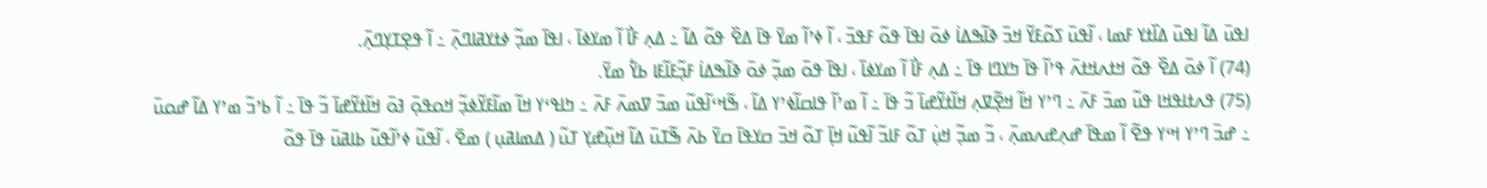ߊߟߎ߫ ߡߊ߬ ߊߟߎ߫ ߡߊ߰ߙߌ ߓߘߊ ، ߊ߬ߟߎ߫ ߖߋ߬ߓߌ߬ ߞߏ߫ ߢߊ߬ߒߡߊ߭ ߦߋ߫ ߊߟߊ߫ ߟߋ߬ ߓߟߏ߫ ، ߊ߬ ߦߴߊ߬ ߘߌ߫ ߟߊ߫ ߡߐ߰ ߟߋ߬ ߡߊ߬ ߸ ߡߍ߲ ߓߊ߯ ߊ߬ ߘߌߦߊ߫ ، ߊߟߊ߫ ߘߏ߲߬ ߦߙߌߥߊߣߍ߲߫ ߸ ߊ߬ ߟߐ߲ߠߌ߲ߣߍ߲߫.
(74) ߊ߬ ߦߋ߫ ߡߐ߰ ߟߋ߬ ߞߙߍߞߙߍ߫ ߟߴߊ߬ ߟߊ߫ ߤߌߣߊ ߟߊ߫ ߸ ߡߍ߲ ߓߊ߯ ߊ߬ ߘߌߦߊ߫ ، ߊߟߊ߫ ߟߋ߫ ߘߏ߲߬ ߦߋ߫ ߢߊ߬ߒߡߊ߭ ߓߏ߲߬ߓߊ߬ߓߊ ߕߌ߱ ߘߌ߫.
(75) ߟߍߙߊߟߞߊ ߟߎ߬ ߘߏ߫ ߓߍ߫ ߸ ߣߴߌ ߞߊ߬ ߞߐ߲߬ߜߍ߲ ߞߊ߬ߙߌ߬ߝߊ߫ ߏ߬ ߟߊ߫ ߸ ߊ߬ ߘߴߊ߬ ߟߊߛߊ߬ߦߴߌ ߡߊ߬ ، ߒ߬ߞߵߊ߬ߟߎ߬ ߘߏ߫ ߜߘߍ߫ ߓߍ߫ ߸ ߤߊߟߵߌ ߞߊ߬ ߘߊ߬ߓߌ߬ߦߏ߲߬ ߞߋߟߋ߲߫ ߔߋ߫ ߞߊ߬ߙߌ߬ߝߊ߫ ߏ߬ ߟߊ߫ ߸ ߊ߬ ߕߴߏ߬ ߘߴߌ ߡߊ߬ ߝߋߎ߫ ߸ ߝߏ߫ ߣߴߌ ߞߵߌ ߟߐ߬ ߊ߬ ߘߟߊ߫ ߝߍ߲ߝߍߘߍ߲߫ ، ߏ߬ ߘߏ߲߬ ߞߎ߲߭ ߠߋ߬ ߓߊߏ߬ ߊ߬ߟߎ߬ ߞߊ߲߫ ߠߋ߬ ߞߏ߫ ߛߌߟߊ߫ ߛߌ߫ ߕߍ߫ ߒ߬ߠߎ߫ ߡߊ߬ ߞߎ߲߬ߝߌ߲ ߠߎ߬ ( ߡߘߊߥߎ߲ ) ߘߐ߫ ، ߊ߬ߟߎ߬ ߦߴߊ߬ߟߎ߬ ߕߊߥߎ߫ ߟߊ߫ ߟߋ߬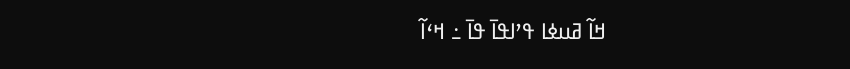ߞߊ߬ ߥߎߦߊ ߟߴߊߟߊ߫ ߟߊ߫ ߸ ߞߵߊ߬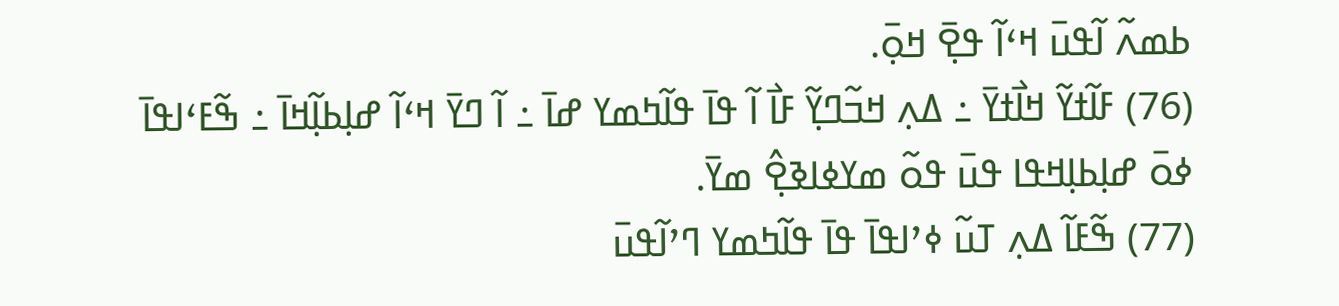ߕߘߍ߬ ߊ߬ߟߎ߫ ߞߵߊ߬ ߟߐ߲߫ ߞߋ߲߫.
(76) ߓߊ߬ߙߌ߬ ߞߊ߯ߙߌ߫ ߸ ߡߍ߲ ߞߏ߬ߣߌ߲߬ ߓߊ߯ ߊ߬ ߟߊ߫ ߟߊ߬ߤߘߌ ߝߊ߫ ߸ ߊ߬ ߣߌ߫ ߞߵߊ߬ ߝߊ߲ߕߊ߲߬ߞߊ߫ ߸ ߒ߬ߓߵߊߟߊ߫ ߦߋ߫ ߝߊ߲ߕߊ߲ߞߟߊ ߟߎ߫ ߟߋ߬ ߘߌߦߊߢߐ߲߮ ߘߌ߫.
(77) ߒ߬ߓߊ߬ ߡߍ߲ ߠߎ߬ ߦߴߊߟߊ߫ ߟߊ߫ ߟߊ߬ߤߘߌ ߣߴߊ߬ߟߎ߫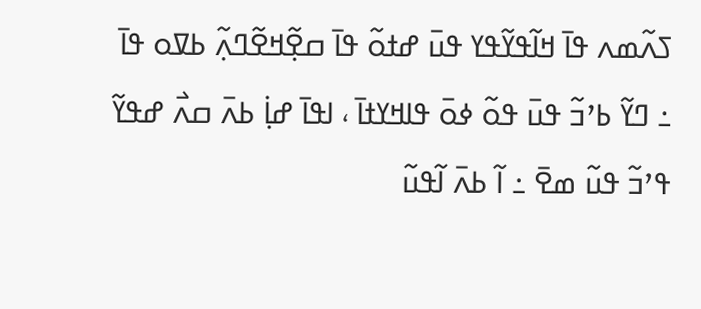ߖߍ߬ߘߍ ߟߊ߫ ߞߊ߬ߟߌ߬ߟߌ ߟߎ߫ ߝߙߋ߬ ߟߊ߫ ߛߐ߲߬ߞߐ߬ߣߍ߲߬ ߕߜߋ ߟߊ߫ ߸ ߣߌ߬ ߕߴߏ߬ ߟߎ߫ ߟߋ߬ ߦߋ߫ ߟߊߞߌߙߊ߫ ، ߊߟߊ߫ ߝߊ߲߭ ߕߍ߫ ߛߍ߯ ߝߟߌ߬ ߟߴߏ߬ ߟߎ߬ ߘߐ߫ ߸ ߊ߬ ߕߍ߫ ߊ߬ߟߎ߬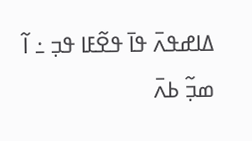ߡߊߝߟߍ߫ ߟߊ߫ ߟߐ߬ߓߊ ߟߏ߲ ߸ ߊ߬ ߘߏ߲߬ ߕߍ߫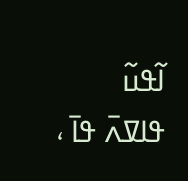ߊ߬ߟߎ߬ ߟߊߜߍ߫ ߟߊ߫ ،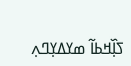ߖߊ߲߰ߞߕߊ߬ ߘߌߡߌ߲ߣߍ߲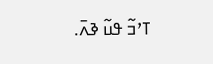ߠߴߏ߬ ߟߎ߬ ߢߍ߫.